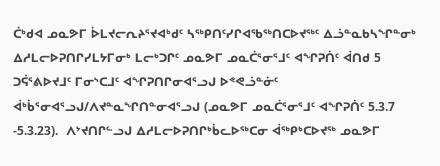ᑖᒃᑯᐊ ᓄᓇᕗᒥ ᐆᒪᔪᓕᕆᔨᕐᔪᐊᒃᑯᑦ ᓴᖅᑭᑎᑦᓯᒋᐊᖃᖅᑎᑕᐅᔪᖅᑦ ᐃᓘᓐᓇᑲᓴᖏᓐᓂᒃ ᐃᓱᒪᓕᐅᕈᑎᒋᓯᒪᔭᒥᓂᒃ ᒪᓕᒃᑐᒋᑦ ᓄᓇᕗᒥ ᓄᓇᑖᕐᓂᕐᒧᑦ ᐊᖏᕈᑏᑦ ᐋᑎᑯ 5 ᑐᕌᕐᕕᐅᔪᒧᑦ ᒥᓂᔅᑕᒧᑦ ᐊᖏᕈᑎᒋᓂᐊᕐᓗᒍ ᐅᕝᕙᓘᓐᓃᑦ ᐋᒃᑳᕐᓂᐊᕐᓗᒍ/ᐱᔪᓐᓇᖏᑎᓐᓂᐊᕐᓗᒍ (ᓄᓇᕗᒥ ᓄᓇᑖᕐᓂᕐᒧᑦ ᐊᖏᕈᑏᑦ 5.3.7 -5.3.23).  ᐱᔾᔪᑎᒋᓪᓗᒍ ᐃᓱᒪᓕᐅᕈᑎᒋᒃᑳᓚᐅᖅᑕᓂ ᐋᖅᑭᒃᑕᐅᔪᖅ ᓄᓇᕗᒥ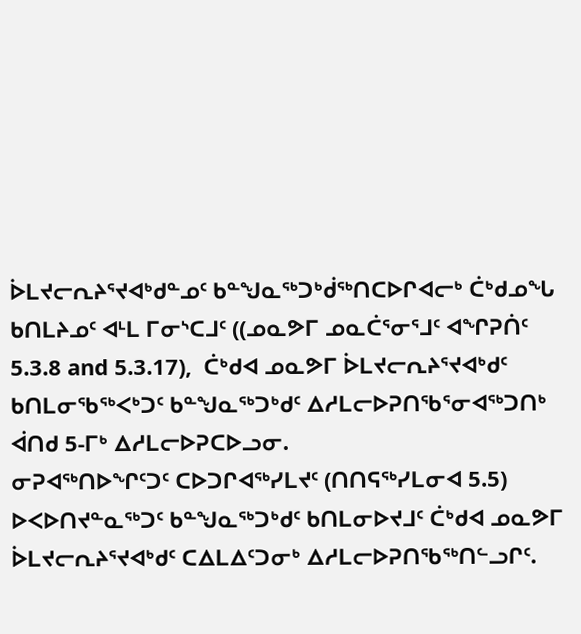ᐆᒪᔪᓕᕆᔨᕐᔪᐊᒃᑯᓐᓄᑦ ᑲᓐᖑᓇᖅᑐᒃᑰᖅᑎᑕᐅᒋᐊᓕᒃ ᑖᒃᑯᓄᖓ ᑲᑎᒪᔨᓄᑦ ᐊᒻᒪ ᒥᓂᔅᑕᒧᑦ ((ᓄᓇᕗᒥ ᓄᓇᑖᕐᓂᕐᒧᑦ ᐊᖏᕈᑏᑦ  5.3.8 and 5.3.17),  ᑖᒃᑯᐊ ᓄᓇᕗᒥ ᐆᒪᔪᓕᕆᔨᕐᔪᐊᒃᑯᑦ ᑲᑎᒪᓂᖃᖅᐸᒃᑐᑦ ᑲᓐᖑᓇᖅᑐᒃᑯᑦ ᐃᓱᒪᓕᐅᕈᑎᖃᕐᓂᐊᖅᑐᑎᒃ ᐋᑎᑯ 5-ᒥᒃ ᐃᓱᒪᓕᐅᕈᑕᐅᓗᓂ.
ᓂᕈᐊᖅᑎᐅᖏᑦᑐᑦ ᑕᐅᑐᒋᐊᖅᓯᒪᔪᑦ (ᑎᑎᕋᖅᓯᒪᓂᐊ 5.5) ᐅᐸᐅᑎᔪᓐᓇᖅᑐᑦ ᑲᓐᖑᓇᖅᑐᒃᑯᑦ ᑲᑎᒪᓂᐅᔪᒧᑦ ᑖᒃᑯᐊ ᓄᓇᕗᒥ ᐆᒪᔪᓕᕆᔨᕐᔪᐊᒃᑯᑦ ᑕᐃᒪᐃᑦᑐᓂᒃ ᐃᓱᒪᓕᐅᕈᑎᖃᖅᑎᓪᓗᒋᑦ.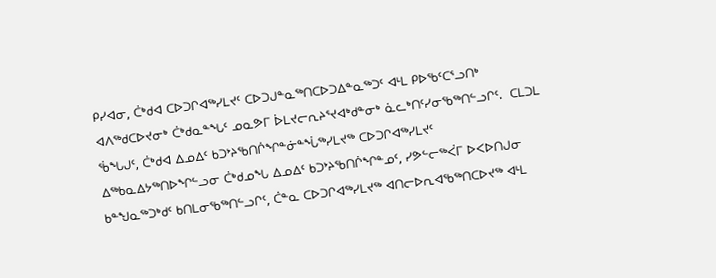ᑭᓯᐊᓂ, ᑖᒃᑯᐊ ᑕᐅᑐᒋᐊᖅᓯᒪᔪᑦ ᑕᐅᑐᒍᓐᓇᖅᑎᑕᐅᑐᐃᓐᓇᖅᑐᑦ ᐊᒻᒪ ᑭᐅᖃᑦᑕᕐᓗᑎᒃ ᐊᐱᖅᑯᑕᐅᔪᓂᒃ ᑖᒃᑯᓇᓐᖓᑦ ᓄᓇᕗᒥ ᐆᒪᔪᓕᕆᔨᕐᔪᐊᒃᑯᓐᓂᒃ ᓈᓚᒃᑎᑦᓯᓂᖃᖅᑎᓪᓗᒋᑦ.  ᑕᒪᑐᒪ ᖄᖓᒍᑦ, ᑖᒃᑯᐊ ᐃᓄᐃᑦ ᑲᑐᔾᔨᖃᑎᒌᖏᓐᓃᓐᖔᖅᓯᒪᔪᖅ ᑕᐅᑐᒋᐊᖅᓯᒪᔪᑦ ᐃᖅᑲᓇᐃᔭᖅᑎᐅᖏᓪᓗᓂ ᑖᒃᑯᓄᖓ ᐃᓄᐃᑦ ᑲᑐᔾᔨᖃᑎᒌᖏᓐᓄᑦ, ᓯᕗᓪᓕᖅᐹᒥ ᐅᐸᐅᑎᒍᓂ ᑲᓐᖑᓇᖅᑐᒃᑯᑦ ᑲᑎᒪᓂᖃᖅᑎᓪᓗᒋᑦ, ᑖᓐᓇ ᑕᐅᑐᒋᐊᖅᓯᒪᔪᖅ ᐊᑎᓕᐅᕆᐊᖃᖅᑎᑕᐅᔪᖅ ᐊᒻᒪ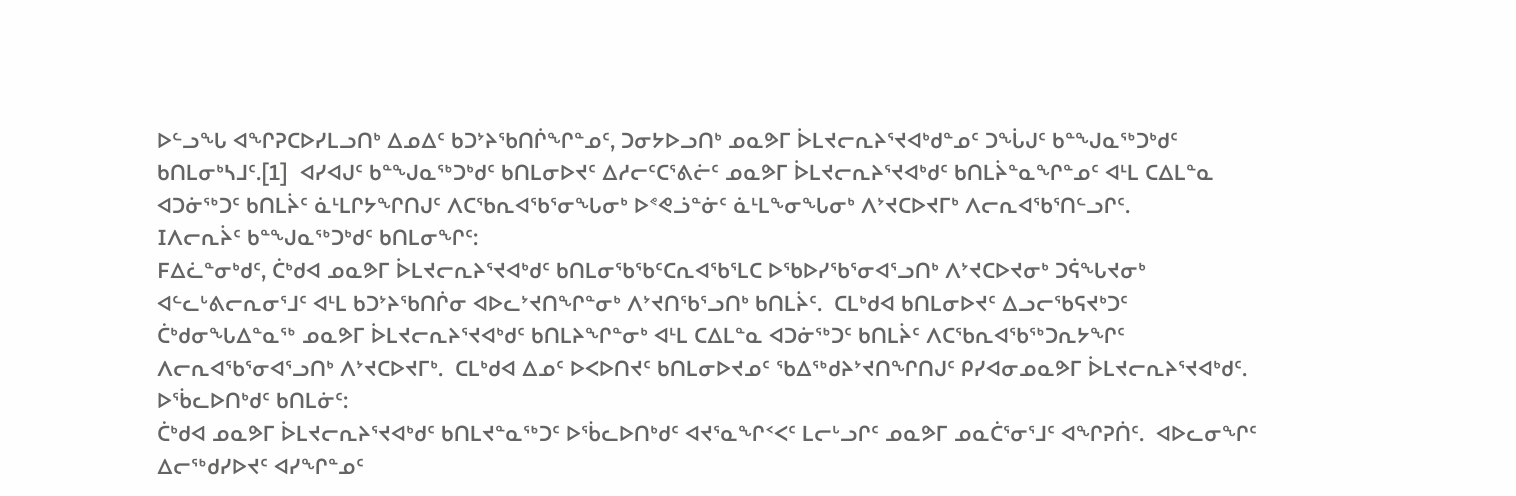ᐅᓪᓗᖓ ᐊᖏᕈᑕᐅᓯᒪᓗᑎᒃ ᐃᓄᐃᑦ ᑲᑐᔾᔨᖃᑎᒌᖏᓐᓄᑦ, ᑐᓂᔭᐅᓗᑎᒃ ᓄᓇᕗᒥ ᐆᒪᔪᓕᕆᔨᕐᔪᐊᒃᑯᓐᓄᑦ ᑐᖔᒍᑦ ᑲᓐᖑᓇᖅᑐᒃᑯᑦ ᑲᑎᒪᓂᒃᓴᒧᑦ.[1]  ᐊᓯᐊᒍᑦ ᑲᓐᖑᓇᖅᑐᒃᑯᑦ ᑲᑎᒪᓂᐅᔪᑦ ᐃᓱᓕᑦᑕᕐᕕᓖᑦ ᓄᓇᕗᒥ ᐆᒪᔪᓕᕆᔨᕐᔪᐊᒃᑯᑦ ᑲᑎᒪᔩᓐᓇᖏᓐᓄᑦ ᐊᒻᒪ ᑕᐃᒪᓐᓇ ᐊᑐᓃᖅᑐᑦ ᑲᑎᒪᔩᑦ ᓈᒻᒪᒋᔭᖏᑎᒍᑦ ᐱᑕᖃᕆᐊᖃᕐᓂᖓᓂᒃ ᐅᕝᕙᓘᓐᓃᑦ ᓈᒻᒪᖕᓂᖓᓂᒃ ᐱᔾᔪᑕᐅᔪᒥᒃ ᐱᓕᕆᐊᖃᕐᑎᓪᓗᒋᑦ.
Iᐱᓕᕆᔩᑦ ᑲᓐᖑᓇᖅᑐᒃᑯᑦ ᑲᑎᒪᓂᖏᑦ:
Fᐃᓛᓐᓂᒃᑯᑦ, ᑖᒃᑯᐊ ᓄᓇᕗᒥ ᐆᒪᔪᓕᕆᔨᕐᔪᐊᒃᑯᑦ ᑲᑎᒪᓂᖃᖃᑦᑕᕆᐊᖃᕐᒪᑕ ᐅᖃᐅᓯᖃᕐᓂᐊᕐᓗᑎᒃ ᐱᔾᔪᑕᐅᔪᓂᒃ ᑐᕌᖓᔪᓂᒃ ᐊᓪᓚᒡᕕᓕᕆᓂᕐᒧᑦ ᐊᒻᒪ ᑲᑐᔾᔨᖃᑎᒌᓂ ᐊᐅᓚᔾᔪᑎᖏᓐᓂᒃ ᐱᔾᔪᑎᖃᕐᓗᑎᒃ ᑲᑎᒪᔩᑦ.  ᑕᒪᒃᑯᐊ ᑲᑎᒪᓂᐅᔪᑦ ᐃᓗᓕᖃᕋᔪᒃᑐᑦ ᑖᒃᑯᓂᖓᐃᓐᓇᖅ ᓄᓇᕗᒥ ᐆᒪᔪᓕᕆᔨᕐᔪᐊᒃᑯᑦ ᑲᑎᒪᔨᖏᓐᓂᒃ ᐊᒻᒪ ᑕᐃᒪᓐᓇ ᐊᑐᓃᖅᑐᑦ ᑲᑎᒪᔩᑦ ᐱᑕᖃᕆᐊᖃᖅᑐᕆᔭᖏᑦ ᐱᓕᕆᐊᖃᕐᓂᐊᕐᓗᑎᒃ ᐱᔾᔪᑕᐅᔪᒥᒃ.  ᑕᒪᒃᑯᐊ ᐃᓄᑦ ᐅᐸᐅᑎᔪᑦ ᑲᑎᒪᓂᐅᔪᓄᑦ ᖃᐃᖅᑯᔨᔾᔪᑎᖏᑎᒍᑦ ᑭᓯᐊᓂᓄᓇᕗᒥ ᐆᒪᔪᓕᕆᔨᕐᔪᐊᒃᑯᑦ.
ᐅᖄᓚᐅᑎᒃᑯᑦ ᑲᑎᒪᓃᑦ:
ᑖᒃᑯᐊ ᓄᓇᕗᒥ ᐆᒪᔪᓕᕆᔨᕐᔪᐊᒃᑯᑦ ᑲᑎᒪᔪᓐᓇᖅᑐᑦ ᐅᖄᓚᐅᑎᒃᑯᑦ ᐊᔪᕐᓇᖏᑉᐸᑦ ᒪᓕᒡᓗᒋᑦ ᓄᓇᕗᒥ ᓄᓇᑖᕐᓂᕐᒧᑦ ᐊᖏᕈᑏᑦ.  ᐊᐅᓚᓂᖏᑦ ᐃᓕᖅᑯᓯᐅᔪᑦ ᐊᓯᖏᓐᓄᑦ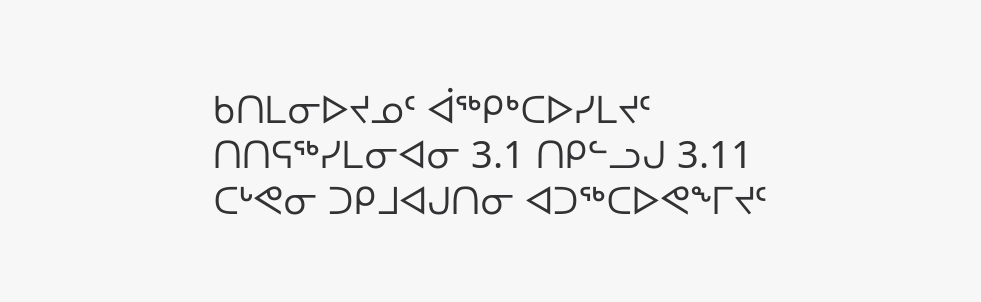ᑲᑎᒪᓂᐅᔪᓄᑦ ᐋᖅᑭᒃᑕᐅᓯᒪᔪᑦ ᑎᑎᕋᖅᓯᒪᓂᐊᓂ 3.1 ᑎᑭᓪᓗᒍ 3.11 ᑕᒡᕙᓂ ᑐᑭᒧᐊᒍᑎᓂ ᐊᑐᖅᑕᐅᕙᖕᒥᔪᑦ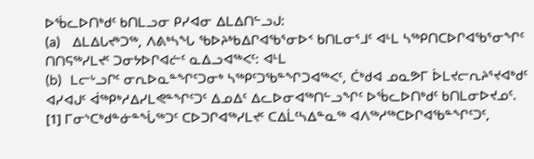ᐅᖄᓚᐅᑎᒃᑯᑦ ᑲᑎᒪᓗᓂ ᑭᓯᐊᓂ ᐃᒪᐃᑎᓪᓗᒍ:
(a)    ᐃᒪᐃᒐᔪᒃᑐᖅ, ᐱᕕᒃᓴᖓ ᖃᐅᔨᒃᑲᐃᒋᐊᖃᕐᓂᐅᑉ ᑲᑎᒪᓂᕐᒧᑦ ᐊᒻᒪ ᓴᖅᑭᑎᑕᐅᒋᐊᖃᕐᓂᖏᑦ ᑎᑎᕋᖅᓯᒪᔪᑦ ᑐᓂᔭᐅᒋᐊᓖᑦ ᓇᐃᓗᐊᖅᐸᑦ: ᐊᒻᒪ
(b)   ᒪᓕᒡᓗᒋᑦ ᓂᕆᐅᓇᓐᖏᑦᑐᓂᒃ ᓴᖅᑭᑦᑐᖃᓐᖏᑐᐊᖅᐸᑦ, ᑖᒃᑯᐊ ᓄᓇᕗᒥ ᐆᒪᔪᓕᕆᔨᕐᔪᐊᒃᑯᑦ ᐊᓯᐊᒍᑦ ᐋᖅᑭᒃᓱᐃᓯᒪᕙᓐᖏᑦᑐᑦ ᐃᓄᐃᑦ ᐃᓚᐅᓂᐊᖅᑎᓪᓗᖏᑦ ᐅᖄᓚᐅᑎᒃᑯᑦ ᑲᑎᒪᓂᐅᔪᓄᑦ.
[1] ᒥᓂᔅᑕᒃᑯᓐᓃᓐᖔᖅᑐᑦ ᑕᐅᑐᒋᐊᖅᓯᒪᔪᑦ ᑕᐃᒫᑦᓴᐃᓐᓇᖅ ᐊᐱᖅᓱᖅᑕᐅᒋᐊᖃᓐᖏᑦᑐᑦ,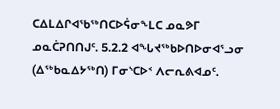ᑕᐃᒪᐃᒋᐊᖃᖅᑎᑕᐅᕌᓂᖕᒪᑕ ᓄᓇᕗᒥ ᓄᓇᑖᕈᑎᑎᒍᑦ. 5.2.2 ᐊᖓᔪᖅᑲᐅᑎᐅᓂᐊᕐᓗᓂ (ᐃᖅᑲᓇᐃᔭᖅᑎ) ᒥᓂᔅᑕᐅᑉ ᐱᓕᕆᕕᐊᓄᑦ.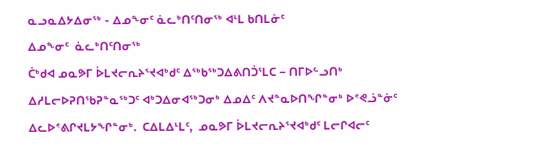ᓇᓗᓇᐃᔭᐃᓂᖅ - ᐃᓄᖕᓂᑦ ᓈᓚᒃᑎᑦᑎᓂᖅ ᐊᒻᒪ ᑲᑎᒪᓃᑦ
ᐃᓄᖕᓂᑦ  ᓈᓚᒃᑎᑦᑎᓂᖅ
ᑖᒃᑯᐊ ᓄᓇᕗᒥ ᐆᒪᔪᓕᕆᔨᕐᔪᐊᒃᑯᑦ ᐃᖅᑲᖅᑐᐃᕕᑎᑑᕐᒪᑕ − ᑎᒥᐅᓪᓗᑎᒃ ᐃᓱᒪᓕᐅᕈᑎᖃᕈᓐᓇᖅᑐᑦ ᐊᒃᑐᐃᓂᐊᖅᑐᓂᒃ ᐃᓄᐃᑦ ᐱᔪᓐᓇᐅᑎᖏᓐᓂᒃ ᐅᕝᕙᓘᓐᓃᑦ ᐃᓚᐅᕝᕕᒋᔪᒪᔭᖏᓐᓂᒃ.  ᑕᐃᒪᐃᒻᒪᑦ,  ᓄᓇᕗᒥ ᐆᒪᔪᓕᕆᔨᕐᔪᐊᒃᑯᑦ ᒪᓕᒋᐊᓕᑦ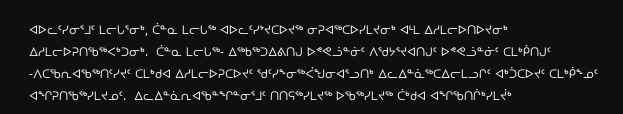ᐊᐅᓚᑦᓯᓂᕐᒧᑦ ᒪᓕᒐᕐᓂᒃ, ᑖᓐᓇ ᒪᓕᒐᖅ ᐊᐅᓚᑦᓯᔾᔪᑕᐅᔪᖅ ᓂᕈᐊᖅᑕᐅᓯᒪᔪᓂᒃ ᐊᒻᒪ ᐃᓱᒪᓕᐅᑎᐅᔪᓂᒃ ᐃᓱᒪᓕᐅᕈᑎᖃᖅᐸᒃᑐᓂᒃ.  ᑖᓐᓇ ᒪᓕᒐᖅ- ᐃᖅᑲᖅᑐᐃᕕᑎᒍ ᐅᕝᕙᓘᓐᓃᑦ ᐱᖁᔭᕐᔪᐊᑎᒍᑦ ᐅᕝᕙᓘᓐᓃᑦ ᑕᒪᒃᑮᑎᒍᑦ -ᐱᑕᖃᕆᐊᖃᖅᑎᑦᓯᔪᑦ ᑕᒪᒃᑯᐊ ᐃᓱᒪᓕᐅᕈᑕᐅᔪᑦ ᖁᑦᓯᖕᓂᖅᐹᖑᓂᐊᕐᓗᑎᒃ ᐃᓚᐃᓐᓈᖅᑕᐃᓕᒪᓗᒋᑦ ᐊᒃᑑᑕᐅᔪᑦ ᑕᒪᒃᑮᖕᓄᑦ ᐊᖏᕈᑎᖃᖅᓯᒪᔪᓄᑦ.  ᐃᓚᐃᓐᓈᕆᐊᖃᓐᖏᓐᓂᕐᒧᑦ ᑎᑎᕋᖅᓯᒪᔪᖅ ᐅᖃᖅᓯᒪᔪᖅ ᑖᒃᑯᐊ ᐊᖏᖃᑎᒌᒃᓯᒪᔫᒃ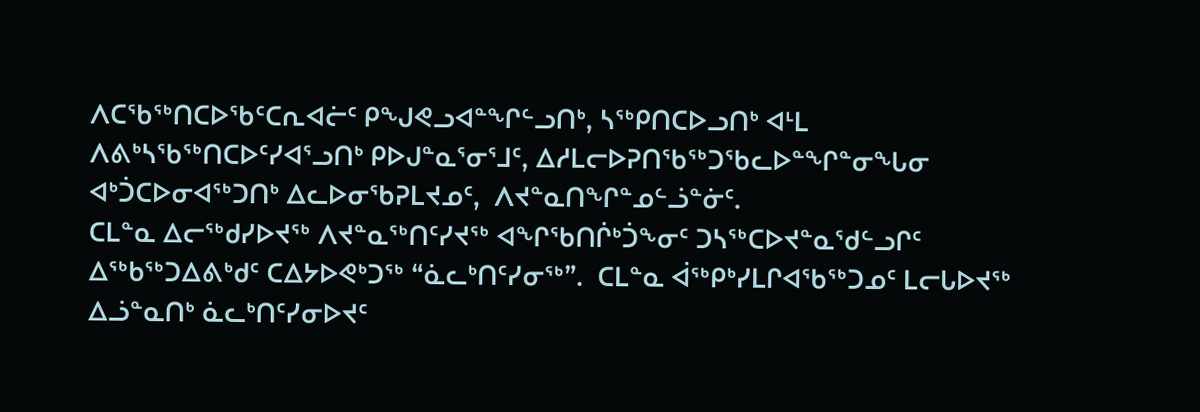ᐱᑕᖃᖅᑎᑕᐅᖃᑦᑕᕆᐊᓖᑦ ᑭᖑᕙᓗᐊᓐᖏᓪᓗᑎᒃ, ᓴᖅᑭᑎᑕᐅᓗᑎᒃ ᐊᒻᒪ ᐱᕕᒃᓴᖃᖅᑎᑕᐅᑦᓯᐊᕐᓗᑎᒃ ᑭᐅᒍᓐᓇᕐᓂᕐᒧᑦ, ᐃᓱᒪᓕᐅᕈᑎᖃᖅᑐᖃᓚᐅᓐᖏᓐᓂᖓᓂ ᐊᒃᑑᑕᐅᓂᐊᖅᑐᑎᒃ ᐃᓚᐅᓂᖃᕈᒪᔪᓄᑦ,  ᐱᔪᓐᓇᑎᖏᓐᓄᓪᓘᓐᓃᑦ.
ᑕᒪᓐᓇ ᐃᓕᖅᑯᓯᐅᔪᖅ ᐱᔪᓐᓇᖅᑎᑦᓯᔪᖅ ᐊᖏᖃᑎᒌᒃᑑᖕᓂᑦ ᑐᓴᖅᑕᐅᔪᓐᓇᖁᓪᓗᒋᑦ ᐃᖅᑲᖅᑐᐃᕕᒃᑯᑦ ᑕᐃᔭᐅᕙᒃᑐᖅ “ᓈᓚᒃᑎᑦᓯᓂᖅ”.  ᑕᒪᓐᓇ ᐋᖅᑭᒃᓯᒪᒋᐊᖃᖅᑐᓄᑦ ᒪᓕᒐᐅᔪᖅ ᐃᓘᓐᓇᑎᒃ ᓈᓚᒃᑎᑦᓯᓂᐅᔪᑦ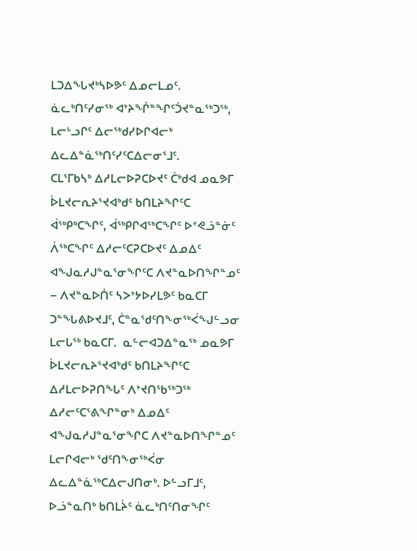ᒪᑐᐃᖓᔪᒃᓴᐅᕗᑦ ᐃᓄᓕᒪᓄᑦ.  ᓈᓚᒃᑎᑦᓯᓂᖅ ᐊᔾᔨᖐᓐᖏᑦᑑᔪᓐᓇᖅᑐᖅ, ᒪᓕᒡᓗᒋᑦ ᐃᓕᖅᑯᓯᐅᒋᐊᓕᒃ ᐃᓚᐃᓐᓈᖅᑎᑦᓯᑦᑕᐃᓕᓂᕐᒧᑦ.
ᑕᒪᕐᒥᑲᓴᒃ ᐃᓱᒪᓕᐅᕈᑕᐅᔪᑦ ᑖᒃᑯᐊ ᓄᓇᕗᒥ ᐆᒪᔪᓕᕆᔨᕐᔪᐊᒃᑯᑦ ᑲᑎᒪᔨᖏᑦᑕ ᐋᖅᑭᒃᑕᖏᑦ, ᐋᖅᑭᒋᐊᖅᑕᖏᑦ ᐅᕝᕙᓘᓐᓃᑦ ᐲᖅᑕᖏᑦ ᐃᓱᓕᑦᑕᕈᑕᐅᔪᑦ ᐃᓄᐃᑦ ᐊᖑᓇᓱᒍᓐᓇᕐᓂᖏᑦᑕ ᐱᔪᓐᓇᐅᑎᖏᓐᓄᑦ − ᐱᔪᓐᓇᐅᑏᑦ ᓴᐳᔾᔭᐅᓯᒪᕗᑦ ᑲᓇᑕᒥ ᑐᓐᖓᕕᐅᔪᒧᑦ, ᑖᓐᓇᖁᑦᑎᖕᓂᖅᐹᖑᓪᓗᓂ ᒪᓕᒐᖅ ᑲᓇᑕᒥ.  ᓇᓪᓕᐊᑐᐃᓐᓇᖅ ᓄᓇᕗᒥ ᐆᒪᔪᓕᕆᔨᕐᔪᐊᒃᑯᑦ ᑲᑎᒪᔨᖏᑦᑕ ᐃᓱᒪᓕᐅᕈᑎᖓᑦ ᐱᔾᔪᑎᖃᖅᑐᖅ ᐃᓱᓕᑦᑕᕐᕕᖏᓐᓂᒃ ᐃᓄᐃᑦ ᐊᖑᓇᓱᒍᓐᓇᕐᓂᖏᑕ ᐱᔪᓐᓇᐅᑎᖏᓐᓄᑦ ᒪᓕᒋᐊᓕᒃ ᖁᑦᑎᖕᓂᖅᐹᓂ ᐃᓚᐃᓐᓈᖅᑕᐃᓕᒍᑎᓂᒃ. ᐅᓪᓗᒥᒧᑦ, ᐅᓘᓐᓇᑎᒃ ᑲᑎᒪᔩᑦ ᓈᓚᒃᑎᑦᑎᓂᖏᑦ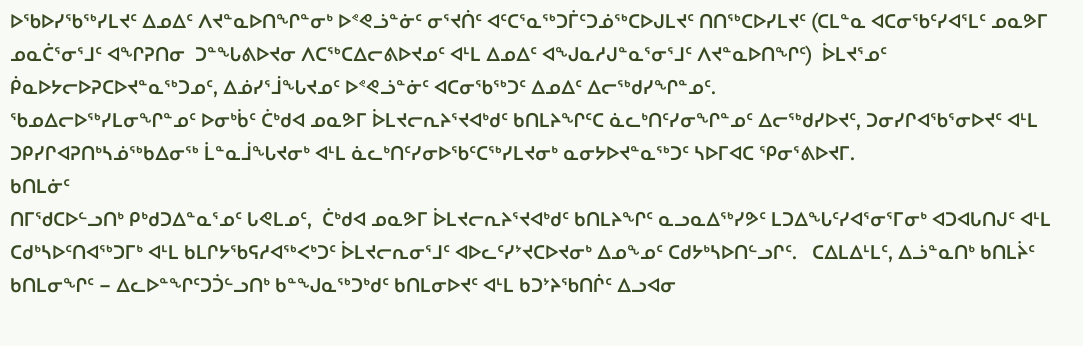ᐅᖃᐅᓯᖃᖅᓯᒪᔪᑦ ᐃᓄᐃᑦ ᐱᔪᓐᓇᐅᑎᖏᓐᓂᒃ ᐅᕝᕙᓘᓐᓃᑦ ᓂᕐᔪᑏᑦ ᐊᑦᑕᕐᓇᖅᑐᒦᑦᑐᓅᖅᑕᐅᒍᒪᔪᑦ ᑎᑎᖅᑕᐅᓯᒪᔪᑦ (ᑕᒪᓐᓇ ᐊᑕᓂᖃᑦᓯᐊᕐᒪᑦ ᓄᓇᕗᒥ ᓄᓇᑖᕐᓂᕐᒧᑦ ᐊᖏᕈᑎᓂ  ᑐᓐᖓᕕᐅᔪᓂ ᐱᑕᖅᑕᐃᓕᕕᐅᔪᓄᑦ ᐊᒻᒪ ᐃᓄᐃᑦ ᐊᖑᓇᓱᒍᓐᓇᕐᓂᕐᒧᑦ ᐱᔪᓐᓇᐅᑎᖏᑦ)  ᐆᒪᔪᕐᓄᑦ ᑮᓇᐅᔭᓕᐅᕈᑕᐅᔪᓐᓇᖅᑐᓄᑦ, ᐃᓅᓯᕐᒨᖓᔪᓄᑦ ᐅᕝᕙᓘᓐᓃᑦ ᐊᑕᓂᖃᖅᑐᑦ ᐃᓄᐃᑦ ᐃᓕᖅᑯᓯᖏᓐᓄᑦ.
ᖃᓄᐃᓕᐅᖅᓯᒪᓂᖏᓐᓄᑦ ᐅᓂᒃᑳᑦ ᑖᒃᑯᐊ ᓄᓇᕗᒥ ᐆᒪᔪᓕᕆᔨᕐᔪᐊᒃᑯᑦ ᑲᑎᒪᔨᖏᑦᑕ ᓈᓚᒃᑎᑦᓯᓂᖏᓐᓄᑦ ᐃᓕᖅᑯᓯᐅᔪᑦ, ᑐᓂᓯᒋᐊᖃᕐᓂᐅᔪᑦ ᐊᒻᒪ ᑐᑭᓯᒋᐊᕈᑎᒃᓴᓅᖅᑲᐃᓂᖅ ᒫᓐᓇᒨᖓᔪᓂᒃ ᐊᒻᒪ ᓈᓚᒃᑎᑦᓯᓂᐅᖃᑦᑕᖅᓯᒪᔪᓂᒃ ᓇᓂᔭᐅᔪᓐᓇᖅᑐᑦ ᓴᐅᒥᐊᑕ ᕿᓂᕐᕕᐅᔪᒥ.
ᑲᑎᒪᓃᑦ
ᑎᒥᖁᑕᐅᓪᓗᑎᒃ ᑭᒃᑯᑐᐃᓐᓇᕐᓄᑦ ᒐᕙᒪᓄᑦ,  ᑖᒃᑯᐊ ᓄᓇᕗᒥ ᐆᒪᔪᓕᕆᔨᕐᔪᐊᒃᑯᑦ ᑲᑎᒪᔨᖏᑦ ᓇᓗᓇᐃᖅᓯᕗᑦ ᒪᑐᐃᖓᑦᓯᐊᕐᓂᕐᒥᓂᒃ ᐊᑐᐊᒐᑎᒍᑦ ᐊᒻᒪ ᑕᑯᒃᓴᐅᑦᑎᐊᖅᑐᒥᒃ ᐊᒻᒪ ᑲᒪᒋᔭᖃᕋᓱᐊᖅᐸᒃᑐᑦ ᐆᒪᔪᓕᕆᓂᕐᒧᑦ ᐊᐅᓚᑦᓯᔾᔪᑕᐅᔪᓂᒃ ᐃᓄᖕᓄᑦ ᑕᑯᔭᒃᓴᐅᑎᓪᓗᒋᑦ.   ᑕᐃᒪᐃᒻᒪᑦ, ᐃᓘᓐᓇᑎᒃ ᑲᑎᒪᔩᑦ ᑲᑎᒪᓂᖏᑦ − ᐃᓚᐅᓐᖏᑦᑐᑑᓪᓗᑎᒃ ᑲᓐᖑᓇᖅᑐᒃᑯᑦ ᑲᑎᒪᓂᐅᔪᑦ ᐊᒻᒪ ᑲᑐᔾᔨᖃᑎᒌᑦ ᐃᓗᐊᓂ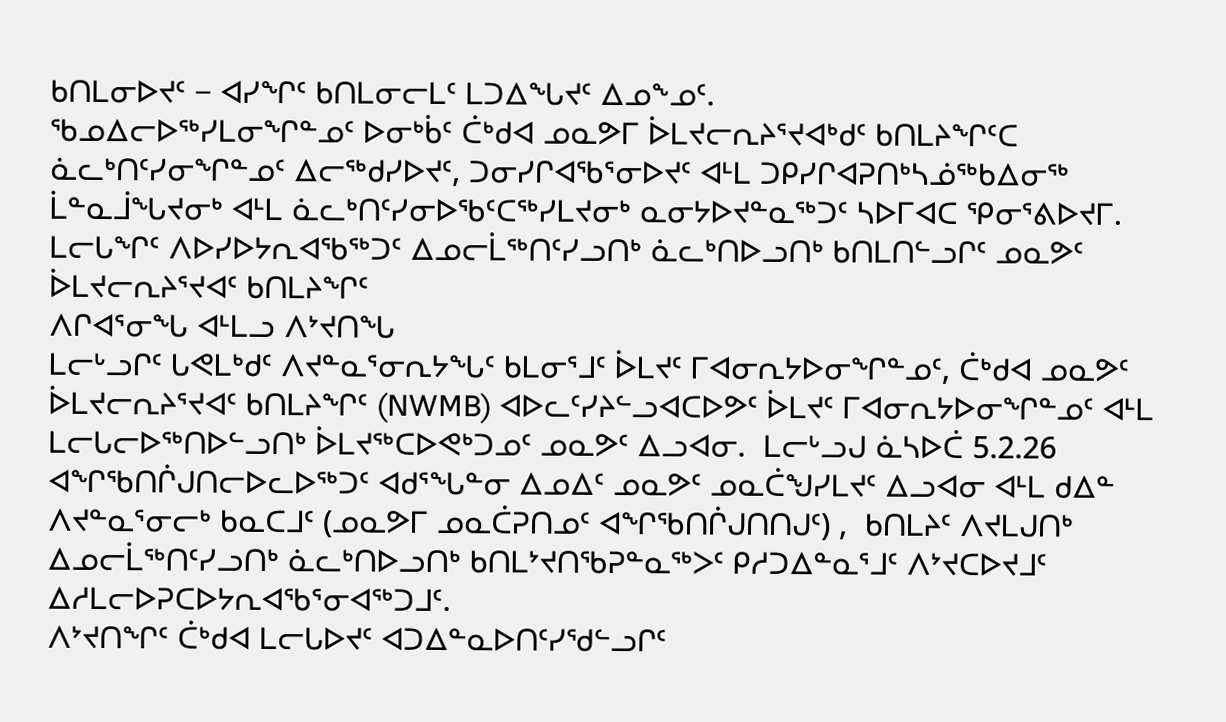ᑲᑎᒪᓂᐅᔪᑦ − ᐊᓯᖏᑦ ᑲᑎᒪᓂᓕᒪᑦ ᒪᑐᐃᖓᔪᑦ ᐃᓄᖕᓄᑦ.
ᖃᓄᐃᓕᐅᖅᓯᒪᓂᖏᓐᓄᑦ ᐅᓂᒃᑳᑦ ᑖᒃᑯᐊ ᓄᓇᕗᒥ ᐆᒪᔪᓕᕆᔨᕐᔪᐊᒃᑯᑦ ᑲᑎᒪᔨᖏᑦᑕ ᓈᓚᒃᑎᑦᓯᓂᖏᓐᓄᑦ ᐃᓕᖅᑯᓯᐅᔪᑦ, ᑐᓂᓯᒋᐊᖃᕐᓂᐅᔪᑦ ᐊᒻᒪ ᑐᑭᓯᒋᐊᕈᑎᒃᓴᓅᖅᑲᐃᓂᖅ ᒫᓐᓇᒨᖓᔪᓂᒃ ᐊᒻᒪ ᓈᓚᒃᑎᑦᓯᓂᐅᖃᑦᑕᖅᓯᒪᔪᓂᒃ ᓇᓂᔭᐅᔪᓐᓇᖅᑐᑦ ᓴᐅᒥᐊᑕ ᕿᓂᕐᕕᐅᔪᒥ.
ᒪᓕᒐᖏᑦ ᐱᐅᓯᐅᔭᕆᐊᖃᖅᑐᑦ ᐃᓄᓕᒫᖅᑎᑦᓯᓗᑎᒃ ᓈᓚᒃᑎᐅᓗᑎᒃ ᑲᑎᒪᑎᓪᓗᒋᑦ ᓄᓇᕗᑦ ᐆᒪᔪᓕᕆᔨᕐᔪᐊᑦ ᑲᑎᒪᔨᖏᑦ
ᐱᒋᐊᕐᓂᖓ ᐊᒻᒪᓗ ᐱᔾᔪᑎᖓ
ᒪᓕᒡᓗᒋᑦ ᒐᕙᒪᒃᑯᑦ ᐱᔪᓐᓇᕐᓂᕆᔭᖓᑦ ᑲᒪᓂᕐᒧᑦ ᐆᒪᔪᑦ ᒥᐊᓂᕆᔭᐅᓂᖏᓐᓄᑦ, ᑖᒃᑯᐊ ᓄᓇᕗᑦ ᐆᒪᔪᓕᕆᔨᕐᔪᐊᑦ ᑲᑎᒪᔨᖏᑦ (NWMB) ᐊᐅᓚᑦᓯᔨᓪᓗᐊᑕᐅᕗᑦ ᐆᒪᔪᑦ ᒥᐊᓂᕆᔭᐅᓂᖏᓐᓄᑦ ᐊᒻᒪ ᒪᓕᒐᓕᐅᖅᑎᐅᓪᓗᑎᒃ ᐆᒪᔪᖅᑕᐅᕙᒃᑐᓄᑦ ᓄᓇᕗᑦ ᐃᓗᐊᓂ.  ᒪᓕᒡᓗᒍ ᓈᓴᐅᑖ 5.2.26 ᐊᖏᖃᑎᒌᒍᑎᓕᐅᓚᐅᖅᑐᑦ ᐊᑯᕐᖓᓐᓂ ᐃᓄᐃᑦ ᓄᓇᕗᑦ ᓄᓇᑖᖑᓯᒪᔪᑦ ᐃᓗᐊᓂ ᐊᒻᒪ ᑯᐃᓐ ᐱᔪᓐᓇᕐᓂᓕᒃ ᑲᓇᑕᒧᑦ (ᓄᓇᕗᒥ ᓄᓇᑖᕈᑎᓄᑦ ᐊᖏᖃᑎᒌᒍᑎᑎᒍᑦ) ,  ᑲᑎᒪᔨᑦ ᐱᔪᒪᒍᑎᒃ ᐃᓄᓕᒫᖅᑎᑦᓯᓗᑎᒃ ᓈᓚᒃᑎᐅᓗᑎᒃ ᑲᑎᒪᔾᔪᑎᖃᕈᓐᓇᖅᐳᑦ ᑭᓱᑐᐃᓐᓇᕐᒧᑦ ᐱᔾᔪᑕᐅᔪᒧᑦ ᐃᓱᒪᓕᐅᕈᑕᐅᔭᕆᐊᖃᕐᓂᐊᖅᑐᒧᑦ.
ᐱᔾᔪᑎᖏᑦ ᑖᒃᑯᐊ ᒪᓕᒐᐅᔪᑦ ᐊᑐᐃᓐᓇᐅᑎᑦᓯᖁᓪᓗᒋᑦ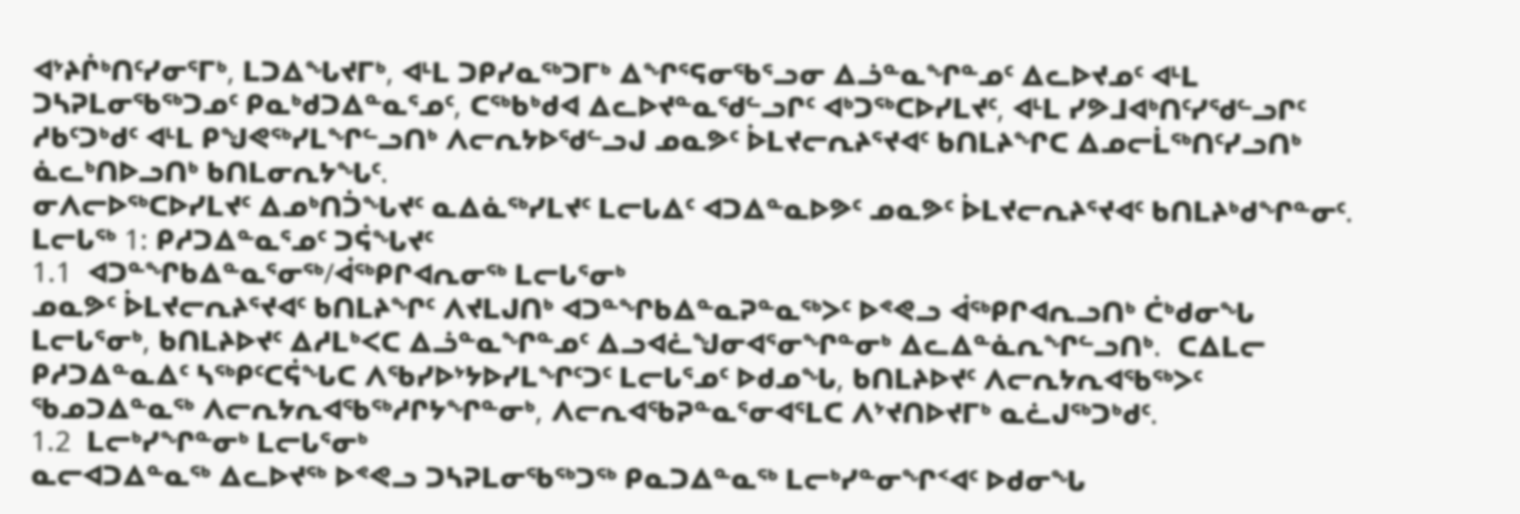ᐊᔾᔨᒌᒃᑎᑦᓯᓂᕐᒥᒃ, ᒪᑐᐃᖓᔪᒥᒃ, ᐊᒻᒪ ᑐᑭᓯᓇᖅᑐᒥᒃ ᐃᖏᕐᕋᓂᖃᕐᓗᓂ ᐃᓘᓐᓇᖏᓐᓄᑦ ᐃᓚᐅᔪᓄᑦ ᐊᒻᒪ ᑐᓴᕈᒪᓂᖃᖅᑐᓄᑦ ᑭᓇᒃᑯᑐᐃᓐᓇᕐᓄᑦ, ᑕᖅᑲᒃᑯᐊ ᐃᓚᐅᔪᓐᓇᖁᓪᓗᒋᑦ ᐊᒃᑐᖅᑕᐅᓯᒪᔪᑦ, ᐊᒻᒪ ᓯᕗᒧᐊᒃᑎᑦᓯᖁᓪᓗᒋᑦ ᓱᑲᑦᑐᒃᑯᑦ ᐊᒻᒪ ᑭᖑᕙᖅᓯᒪᖏᓪᓗᑎᒃ ᐱᓕᕆᔭᐅᖁᓪᓗᒍ ᓄᓇᕗᑦ ᐆᒪᔪᓕᕆᔨᕐᔪᐊᑦ ᑲᑎᒪᔨᖏᑕ ᐃᓄᓕᒫᖅᑎᑦᓯᓗᑎᒃ ᓈᓚᒃᑎᐅᓗᑎᒃ ᑲᑎᒪᓂᕆᔭᖓᑦ.
ᓂᐱᓕᐅᖅᑕᐅᓯᒪᔪᑦ ᐃᓄᒃᑎᑑᖓᔪᑦ ᓇᐃᓈᖅᓯᒪᔪᑦ ᒪᓕᒐᐃᑦ ᐊᑐᐃᓐᓇᐅᕗᑦ ᓄᓇᕗᑦ ᐆᒪᔪᓕᕆᔨᕐᔪᐊᑦ ᑲᑎᒪᔨᒃᑯᖏᓐᓂᑦ.
ᒪᓕᒐᖅ 1: ᑭᓱᑐᐃᓐᓇᕐᓄᑦ ᑐᕌᖓᔪᑦ
1.1  ᐊᑐᓐᖏᑲᐃᓐᓇᕐᓂᖅ/ᐋᖅᑭᒋᐊᕆᓂᖅ ᒪᓕᒐᕐᓂᒃ
ᓄᓇᕗᑦ ᐆᒪᔪᓕᕆᔨᕐᔪᐊᑦ ᑲᑎᒪᔨᖏᑦ ᐱᔪᒪᒍᑎᒃ ᐊᑐᓐᖏᑲᐃᓐᓇᕈᓐᓇᖅᐳᑦ ᐅᕝᕙᓗ ᐋᖅᑭᒋᐊᕆᓗᑎᒃ ᑖᒃᑯᓂᖓ ᒪᓕᒐᕐᓂᒃ, ᑲᑎᒪᔨᐅᔪᑦ ᐃᓱᒪᒃᐸᑕ ᐃᓘᓐᓇᖏᓐᓄᑦ ᐃᓗᐊᓛᖑᓂᐊᕐᓂᖏᓐᓂᒃ ᐃᓚᐃᓐᓈᕆᖏᓪᓗᑎᒃ.  ᑕᐃᒪᓕ ᑭᓱᑐᐃᓐᓇᐃᑦ ᓴᖅᑭᑦᑕᕌᖓᑕ ᐱᖃᓯᐅᔾᔭᐅᓯᒪᖏᑦᑐᑦ ᒪᓕᒐᕐᓄᑦ ᐅᑯᓄᖓ, ᑲᑎᒪᔨᐅᔪᑦ ᐱᓕᕆᔭᕆᐊᖃᖅᐳᑦ ᖃᓄᑐᐃᓐᓇᖅ ᐱᓕᕆᔭᕆᐊᖃᖅᓱᒋᔭᖏᓐᓂᒃ, ᐱᓕᕆᐊᖃᕈᓐᓇᕐᓂᐊᕐᒪᑕ ᐱᔾᔪᑎᐅᔪᒥᒃ ᓇᓛᒍᖅᑐᒃᑯᑦ.
1.2  ᒪᓕᒃᓯᖏᓐᓂᒃ ᒪᓕᒐᕐᓂᒃ
ᓇᓕᐊᑐᐃᓐᓇᖅ ᐃᓚᐅᔪᖅ ᐅᕝᕙᓗ ᑐᓴᕈᒪᓂᖃᖅᑐᖅ ᑭᓇᑐᐃᓐᓇᖅ ᒪᓕᒃᓯᓐᓂᖏᑉᐊᑦ ᐅᑯᓂᖓ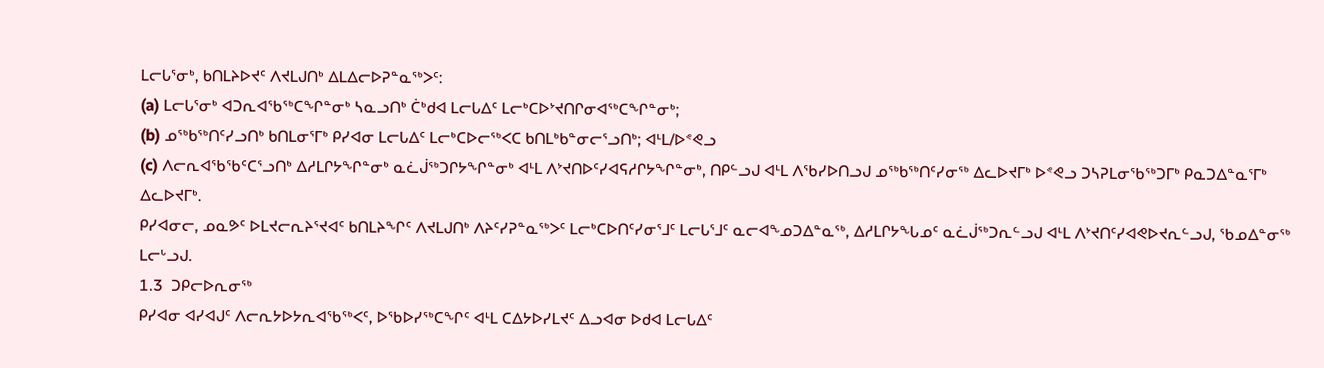ᒪᓕᒐᕐᓂᒃ, ᑲᑎᒪᔨᐅᔪᑦ ᐱᔪᒪᒍᑎᒃ ᐃᒪᐃᓕᐅᕈᓐᓇᖅᐳᑦ:
(a) ᒪᓕᒐᕐᓂᒃ ᐊᑐᕆᐊᖃᖅᑕᖏᓐᓂᒃ ᓴᓇᓗᑎᒃ ᑖᒃᑯᐊ ᒪᓕᒐᐃᑦ ᒪᓕᒃᑕᐅᔾᔪᑎᒋᓂᐊᖅᑕᖏᓐᓂᒃ;
(b) ᓄᖅᑲᖅᑎᑦᓯᓗᑎᒃ ᑲᑎᒪᓂᕐᒥᒃ ᑭᓯᐊᓂ ᒪᓕᒐᐃᑦ ᒪᓕᒃᑕᐅᓕᖅᐸᑕ ᑲᑎᒪᒃᑲᓐᓂᓕᕐᓗᑎᒃ; ᐊᒻᒪ/ᐅᕝᕙᓗ
(c) ᐱᓕᕆᐊᖃᖃᑦᑕᕐᓗᑎᒃ ᐃᓱᒪᒋᔭᖏᓐᓂᒃ ᓇᓛᒎᖅᑐᒋᔭᖏᓐᓂᒃ ᐊᒻᒪ ᐱᔾᔪᑎᐅᑦᓯᐊᕋᓱᒋᔭᖏᓐᓂᒃ, ᑎᑭᓪᓗᒍ ᐊᒻᒪ ᐱᖃᓯᐅᑎᓗᒍ ᓄᖅᑲᖅᑎᑦᓯᓂᖅ ᐃᓚᐅᔪᒥᒃ ᐅᕝᕙᓗ ᑐᓴᕈᒪᓂᖃᖅᑐᒥᒃ ᑭᓇᑐᐃᓐᓇᕐᒥᒃ ᐃᓚᐅᔪᒥᒃ.
ᑭᓯᐊᓂᓕ, ᓄᓇᕗᑦ ᐅᒪᔪᓕᕆᔨᕐᔪᐊᑦ ᑲᑎᒪᔨᖏᑦ ᐱᔪᒪᒍᑎᒃ ᐱᔨᑦᓯᕈᓐᓇᖅᐳᑦ ᒪᓕᒃᑕᐅᑎᑦᓯᓂᕐᒧᑦ ᒪᓕᒐᕐᒧᑦ ᓇᓕᐊᖕᓄᑐᐃᓐᓇᖅ, ᐃᓱᒪᒋᔭᖓᓄᑦ ᓇᓛᒎᖅᑐᕆᓪᓗᒍ ᐊᒻᒪ ᐱᔾᔪᑎᑦᓯᐊᕙᐅᔪᕆᓪᓗᒍ, ᖃᓄᐃᓐᓂᖅ ᒪᓕᒡᓗᒍ.
1.3  ᑐᑭᓕᐅᕆᓂᖅ
ᑭᓯᐊᓂ ᐊᓯᐊᒍᑦ ᐱᓕᕆᔭᐅᔭᕆᐊᖃᖅᐸᑦ, ᐅᖃᐅᓯᖅᑕᖏᑦ ᐊᒻᒪ ᑕᐃᔭᐅᓯᒪᔪᑦ ᐃᓗᐊᓂ ᐅᑯᐊ ᒪᓕᒐᐃᑦ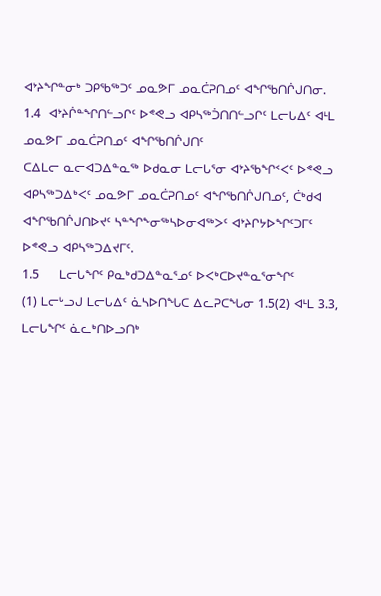ᐊᔾᔨᖏᓐᓂᒃ ᑐᑭᖃᖅᑐᑦ ᓄᓇᕗᒥ ᓄᓇᑖᕈᑎᓄᑦ ᐊᖏᖃᑎᒌᒍᑎᓂ.
1.4  ᐊᔾᔨᒌᓐᖏᑎᓪᓗᒋᑦ ᐅᕝᕙᓗ ᐊᑭᓴᖅᑑᑎᑎᓪᓗᒋᑦ ᒪᓕᒐᐃᑦ ᐊᒻᒪ ᓄᓇᕗᒥ ᓄᓇᑖᕈᑎᓄᑦ ᐊᖏᖃᑎᒌᒍᑎᑦ
ᑕᐃᒪᓕ ᓇᓕᐊᑐᐃᓐᓇᖅ ᐅᑯᓇᓂ ᒪᓕᒐᕐᓂ ᐊᔾᔨᖃᖏᑉᐸᑦ ᐅᕝᕙᓗ ᐊᑭᓴᖅᑐᐃᒃᐸᑦ ᓄᓇᕗᒥ ᓄᓇᑖᕈᑎᓄᑦ ᐊᖏᖃᑎᒌᒍᑎᓄᑦ, ᑖᒃᑯᐊ ᐊᖏᖃᑎᒌᒍᑎᐅᔪᑦ ᓴᓐᖏᖕᓂᖅᓴᐅᓂᐊᖅᐳᑦ ᐊᔾᔨᒋᔭᐅᖏᑦᑐᒥᑦ ᐅᕝᕙᓗ ᐊᑭᓴᖅᑐᐃᔪᒥᑦ.
1.5     ᒪᓕᒐᖏᑦ ᑭᓇᒃᑯᑐᐃᓐᓇᕐᓄᑦ ᐅᐸᒃᑕᐅᔪᓐᓇᕐᓂᖏᑦ
(1) ᒪᓕᒡᓗᒍ ᒪᓕᒐᐃᑦ ᓈᓴᐅᑎᖓᑕ ᐃᓚᕈᑕᖓᓂ 1.5(2) ᐊᒻᒪ 3.3, ᒪᓕᒐᖏᑦ ᓈᓚᒃᑎᐅᓗᑎᒃ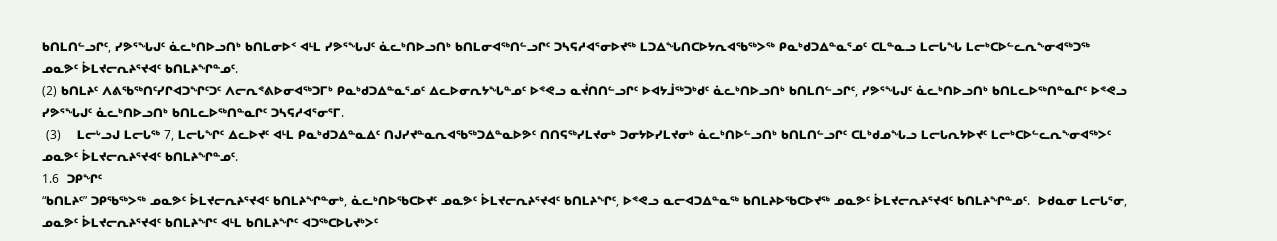ᑲᑎᒪᑎᓪᓗᒋᑦ, ᓯᕗᕐᖓᒍᑦ ᓈᓚᒃᑎᐅᓗᑎᒃ ᑲᑎᒪᓂᐅᑉ ᐊᒻᒪ ᓯᕗᕐᖓᒍᑦ ᓈᓚᒃᑎᐅᓗᑎᒃ ᑲᑎᒪᓂᐊᖅᑎᓪᓗᒋᑦ ᑐᓴᕋᓱᐊᕐᓂᐅᔪᖅ ᒪᑐᐃᖓᑎᑕᐅᔭᕆᐊᖃᖅᐳᖅ ᑭᓇᒃᑯᑐᐃᓐᓇᕐᓄᑦ ᑕᒪᓐᓇᓗ ᒪᓕᒐᖓ ᒪᓕᒃᑕᐅᓪᓚᕆᖕᓂᐊᖅᑐᖅ ᓄᓇᕗᑦ ᐆᒪᔪᓕᕆᔨᕐᔪᐊᑦ ᑲᑎᒪᔨᖏᓐᓄᑦ.
(2) ᑲᑎᒪᔨᑦ ᐱᕕᖃᖅᑎᑦᓯᒋᐊᑐᖏᑦᑐᑦ ᐱᓕᕆᕝᕕᐅᓂᐊᖅᑐᒥᒃ ᑭᓇᒃᑯᑐᐃᓐᓇᕐᓄᑦ ᐃᓚᐅᓂᕆᔭᖓᓐᓄᑦ ᐅᕝᕙᓗ ᓇᔫᑎᑎᓪᓗᒋᑦ ᐅᐊᔭᒨᖅᑐᒃᑯᑦ ᓈᓚᒃᑎᐅᓗᑎᒃ ᑲᑎᒪᑎᓪᓗᒋᑦ, ᓯᕗᕐᖓᒍᑦ ᓈᓚᒃᑎᐅᓗᑎᒃ ᑲᑎᒪᓚᐅᖅᑎᓐᓇᒋᑦ ᐅᕝᕙᓗ ᓯᕗᕐᖓᒍᑦ ᓈᓚᒃᑎᐅᓗᑎᒃ ᑲᑎᒪᓚᐅᖅᑎᓐᓇᒋᑦ ᑐᓴᕋᓱᐊᕐᓂᕐᒥ.
 (3)    ᒪᓕᒡᓗᒍ ᒪᓕᒐᖅ 7, ᒪᓕᒐᖏᑦ ᐃᓚᐅᔪᑦ ᐊᒻᒪ ᑭᓇᒃᑯᑐᐃᓐᓇᐃᑦ ᑎᒍᓯᔪᓐᓇᕆᐊᖃᖅᑐᐃᓐᓇᐅᕗᑦ ᑎᑎᕋᖅᓯᒪᔪᓂᒃ ᑐᓂᔭᐅᓯᒪᔪᓂᒃ ᓈᓚᒃᑎᐅᓪᓗᑎᒃ ᑲᑎᒪᑎᓪᓗᒋᑦ ᑕᒪᒃᑯᓄᖓᓗ ᒪᓕᒐᕆᔭᐅᔪᑦ ᒪᓕᒃᑕᐅᓪᓚᕆᖕᓂᐊᖅᐳᑦ ᓄᓇᕗᑦ ᐆᒪᔪᓕᕆᔨᕐᔪᐊᑦ ᑲᑎᒪᔨᖏᓐᓄᑦ.
1.6  ᑐᑭᖏᑦ
“ᑲᑎᒪᔨᑦ” ᑐᑭᖃᖅᐳᖅ ᓄᓇᕗᑦ ᐆᒪᔪᓕᕆᔨᕐᔪᐊᑦ ᑲᑎᒪᔨᖏᓐᓂᒃ, ᓈᓚᒃᑎᐅᖃᑕᐅᔪᑦ ᓄᓇᕗᑦ ᐆᒪᔪᓕᕆᔨᕐᔪᐊᑦ ᑲᑎᒪᔨᖏᑦ, ᐅᕝᕙᓗ ᓇᓕᐊᑐᐃᓐᓇᖅ ᑲᑎᒪᔨᐅᖃᑕᐅᔪᖅ ᓄᓇᕗᑦ ᐆᒪᔪᓕᕆᔨᕐᔪᐊᑦ ᑲᑎᒪᔨᖏᓐᓄᑦ.  ᐅᑯᓇᓂ ᒪᓕᒐᕐᓂ, ᓄᓇᕗᑦ ᐆᒪᔪᓕᕆᔨᕐᔪᐊᑦ ᑲᑎᒪᔨᖏᑦ ᐊᒻᒪ ᑲᑎᒪᔨᖏᑦ ᐊᑐᖅᑕᐅᒐᔪᒃᐳᑦ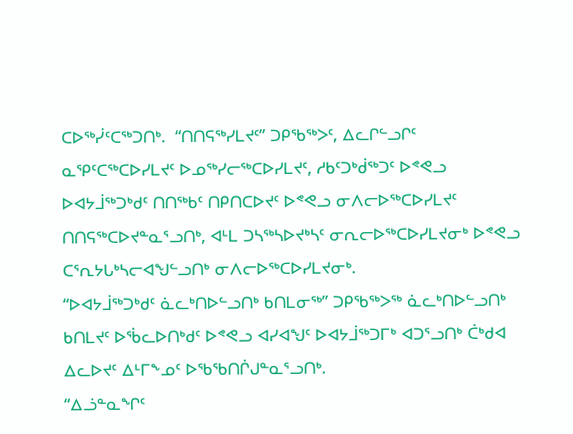ᑕᐅᖅᓰᑦᑕᖅᑐᑎᒃ.  “ᑎᑎᕋᖅᓯᒪᔪᑦ” ᑐᑭᖃᖅᐳᑦ, ᐃᓚᒋᓪᓗᒋᑦ ᓇᕿᑦᑕᖅᑕᐅᓯᒪᔪᑦ ᐅᓄᖅᓯᓕᖅᑕᐅᓯᒪᔪᑦ, ᓱᑲᑦᑐᒃᑰᖅᑐᑦ ᐅᕝᕙᓗ ᐅᐊᔭᒨᖅᑐᒃᑯᑦ ᑎᑎᖅᑲᑦ ᑎᑭᑎᑕᐅᔪᑦ ᐅᕝᕙᓗ ᓂᐱᓕᐅᖅᑕᐅᓯᒪᔪᑦ ᑎᑎᕋᖅᑕᐅᔪᓐᓇᕐᓗᑎᒃ, ᐊᒻᒪ ᑐᓴᖅᓴᐅᔪᒃᓴᑦ ᓂᕆᓕᐅᖅᑕᐅᓯᒪᔪᓂᒃ ᐅᕝᕙᓗ ᑕᕐᕆᔭᒐᒃᓴᓕᐊᖑᓪᓗᑎᒃ ᓂᐱᓕᐅᖅᑕᐅᓯᒪᔪᓂᒃ.
“ᐅᐊᔭᒨᖅᑐᒃᑯᑦ ᓈᓚᒃᑎᐅᓪᓗᑎᒃ ᑲᑎᒪᓂᖅ” ᑐᑭᖃᖅᐳᖅ ᓈᓚᒃᑎᐅᓪᓗᑎᒃ ᑲᑎᒪᔪᑦ ᐅᖄᓚᐅᑎᒃᑯᑦ ᐅᕝᕙᓗ ᐊᓯᐊᖑᑦ ᐅᐊᔭᒨᖅᑐᒥᒃ ᐊᑐᕐᓗᑎᒃ ᑖᒃᑯᐊ ᐃᓚᐅᔪᑦ ᐃᒻᒥᖕᓄᑦ ᐅᖃᖃᑎᒌᒍᓐᓇᕐᓗᑎᒃ.
“ᐃᓘᓐᓇᖏᑦ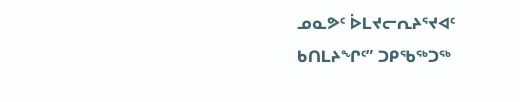ᓄᓇᕗᑦ ᐆᒪᔪᓕᕆᔨᕐᔪᐊᑦ ᑲᑎᒪᔨᖏᑦ” ᑐᑭᖃᖅᑐᖅ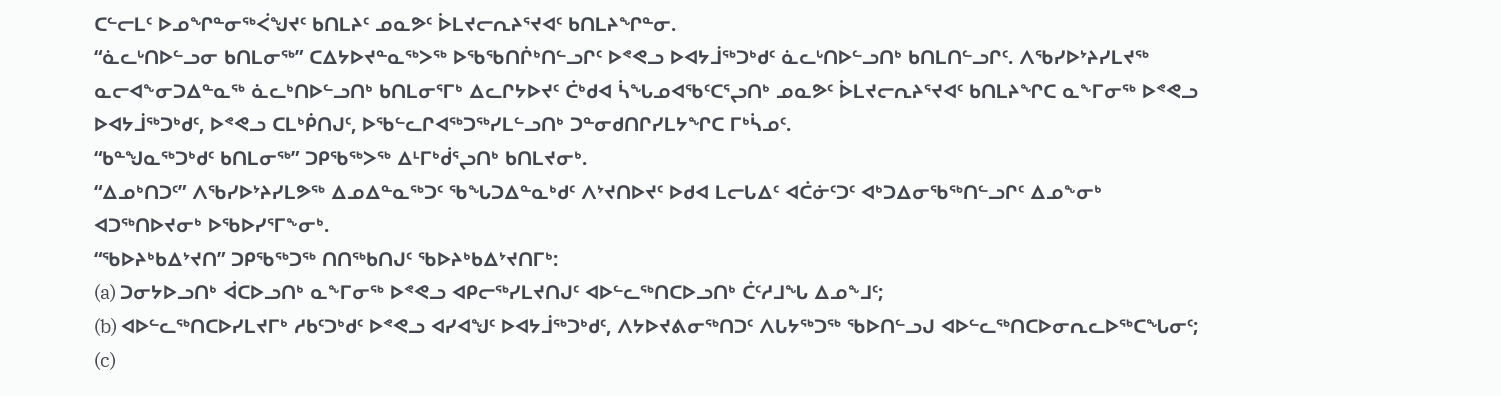ᑕᓪᓕᒪᑦ ᐅᓄᖏᓐᓂᖅᐹᖑᔪᑦ ᑲᑎᒪᔨᑦ ᓄᓇᕗᑦ ᐆᒪᔪᓕᕆᔨᕐᔪᐊᑦ ᑲᑎᒪᔨᖏᓐᓂ.
“ᓈᓚᒡᑎᐅᓪᓗᓂ ᑲᑎᒪᓂᖅ” ᑕᐃᔭᐅᔪᓐᓇᖅᐳᖅ ᐅᖃᖃᑎᒌᒃᑎᓪᓗᒋᑦ ᐅᕝᕙᓗ ᐅᐊᔭᒨᖅᑐᒃᑯᑦ ᓈᓚᒡᑎᐅᓪᓗᑎᒃ ᑲᑎᒪᑎᓪᓗᒋᑦ. ᐱᖃᓯᐅᔾᔨᓯᒪᔪᖅ ᓇᓕᐊᖕᓂᑐᐃᓐᓇᖅ ᓈᓚᒃᑎᐅᓪᓗᑎᒃ ᑲᑎᒪᓂᕐᒥᒃ ᐃᓚᒋᔭᐅᔪᑦ ᑖᒃᑯᐊ ᓵᖓᓄᐊᖃᑦᑕᕐᖢᑎᒃ ᓄᓇᕗᑦ ᐆᒪᔪᓕᕆᔨᕐᔪᐊᑦ ᑲᑎᒪᔨᖏᑕ ᓇᖕᒥᓂᖅ ᐅᕝᕙᓗ ᐅᐊᔭᒨᖅᑐᒃᑯᑦ, ᐅᕝᕙᓗ ᑕᒪᒃᑮᑎᒍᑦ, ᐅᖃᓪᓚᒋᐊᖅᑐᖅᓯᒪᓪᓗᑎᒃ ᑐᓐᓂᑯᑎᒋᓯᒪᔭᖏᑕ ᒥᒃᓵᓄᑦ.
“ᑲᓐᖑᓇᖅᑐᒃᑯᑦ ᑲᑎᒪᓂᖅ” ᑐᑭᖃᖅᐳᖅ ᐃᒻᒥᒃᑰᕐᖢᑎᒃ ᑲᑎᒪᔪᓂᒃ.
“ᐃᓄᒃᑎᑐᑦ” ᐱᖃᓯᐅᔾᔨᓯᒪᕗᖅ ᐃᓄᐃᓐᓇᖅᑐᑦ ᖃᖓᑐᐃᓐᓇᒃᑯᑦ ᐱᔾᔪᑎᐅᔪᑦ ᐅᑯᐊ ᒪᓕᒐᐃᑦ ᐊᑖᓃᑦᑐᑦ ᐊᒃᑐᐃᓂᖃᖅᑎᓪᓗᒋᑦ ᐃᓄᖕᓂᒃ ᐊᑐᖅᑎᐅᔪᓂᒃ ᐅᖃᐅᓯᕐᒥᖕᓂᒃ.
“ᖃᐅᔨᒃᑲᐃᔾᔪᑎ” ᑐᑭᖃᖅᑐᖅ ᑎᑎᖅᑲᑎᒍᑦ ᖃᐅᔨᒃᑲᐃᔾᔪᑎᒥᒃ:
(a) ᑐᓂᔭᐅᓗᑎᒃ ᐋᑕᐅᓗᑎᒃ ᓇᖕᒥᓂᖅ ᐅᕝᕙᓗ ᐊᑭᓕᖅᓯᒪᔪᑎᒍᑦ ᐊᐅᓪᓚᖅᑎᑕᐅᓗᑎᒃ ᑖᑦᓱᒧᖓ ᐃᓄᖕᒧᑦ;
(b) ᐊᐅᓪᓚᖅᑎᑕᐅᓯᒪᔪᒥᒃ ᓱᑲᑦᑐᒃᑯᑦ ᐅᕝᕙᓗ ᐊᓯᐊᖑᑦ ᐅᐊᔭᒨᖅᑐᒃᑯᑦ, ᐱᔭᐅᔪᕕᓂᖅᑎᑐᑦ ᐱᒐᔭᖅᑐᖅ ᖃᐅᑎᓪᓗᒍ ᐊᐅᓪᓚᖅᑎᑕᐅᓂᕆᓚᐅᖅᑕᖓᓂᑦ;
(c)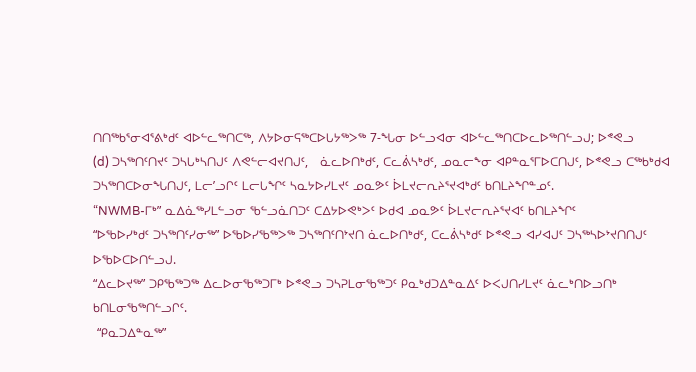ᑎᑎᖅᑲᕐᓂᐊᕐᕕᒃᑯᑦ ᐊᐅᓪᓚᖅᑎᑕᖅ, ᐱᔭᐅᓂᕋᖅᑕᐅᒐᔭᖅᐳᖅ 7-ᖓᓂ ᐅᓪᓗᐊᓂ ᐊᐅᓪᓚᖅᑎᑕᐅᓚᐅᖅᑎᓪᓗᒍ; ᐅᕝᕙᓗ
(d) ᑐᓴᖅᑎᑦᑎᔪᑦ ᑐᓴᒐᒃᓴᑎᒍᑦ ᐱᕙᓪᓕᐊᔪᑎᒍᑦ,   ᓈᓚᐅᑎᒃᑯᑦ, ᑕᓚᕖᓴᒃᑯᑦ, ᓄᓇᓕᖕᓂ ᐊᑭᓐᓇᕐᒥᐅᑕᑎᒍᑦ, ᐅᕝᕙᓗ ᑕᖅᑲᒃᑯᐊ ᑐᓴᖅᑎᑕᐅᓂᖓᑎᒍᑦ, ᒪᓕ’ᓗᒋᑦ ᒪᓕᒐᖏᑦ ᓴᓇᔭᐅᓯᒪᔪᑦ ᓄᓇᕗᑦ ᐆᒪᔪᓕᕆᔨᕐᔪᐊᒃᑯᑦ ᑲᑎᒪᔨᖏᓐᓄᑦ.
“NWMB-ᒥᒃ” ᓇᐃᓈᖅᓯᒪᓪᓗᓂ ᖃᓪᓗᓈᑎᑐᑦ ᑕᐃᔭᐅᕙᒃᐳᑦ ᐅᑯᐊ ᓄᓇᕗᑦ ᐆᒪᔪᓕᕆᔨᕐᔪᐊᑦ ᑲᑎᒪᔨᖏᑦ
“ᐅᖃᐅᓯᒃᑯᑦ ᑐᓴᖅᑎᑦᓯᓂᖅ” ᐅᖃᐅᓯᖃᖅᐳᖅ ᑐᓴᖅᑎᑦᑎᔾᔪᑎ ᓈᓚᐅᑎᒃᑯᑦ, ᑕᓚᕖᓴᒃᑯᑦ ᐅᕝᕙᓗ ᐊᓯᐊᒍᑦ ᑐᓴᖅᓴᐅᔾᔪᑎᑎᒍᑦ ᐅᖃᐅᑕᐅᑎᓪᓗᒍ.
“ᐃᓚᐅᔪᖅ” ᑐᑭᖃᖅᑐᖅ ᐃᓚᐅᓂᖃᖅᑐᒥᒃ ᐅᕝᕙᓗ ᑐᓴᕈᒪᓂᖃᖅᑐᑦ ᑭᓇᒃᑯᑐᐃᓐᓇᐃᑦ ᐅᐸᒍᑎᓯᒪᔪᑦ ᓈᓚᒃᑎᐅᓗᑎᒃ ᑲᑎᒪᓂᖃᖅᑎᓪᓗᒋᑦ.
 “ᑭᓇᑐᐃᓐᓇᖅ”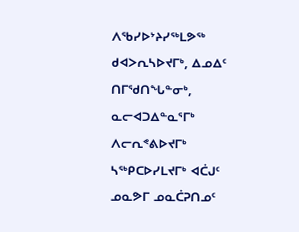ᐱᖃᓯᐅᔾᔨᓯᖅᒪᕗᖅ ᑯᐊᐳᕆᓴᐅᔪᒥᒃ, ᐃᓄᐃᑦ ᑎᒥᖁᑎᖓᓐᓂᒃ, ᓇᓕᐊᑐᐃᓐᓇᕐᒥᒃ ᐱᓕᕆᕝᕕᐅᔪᒥᒃ ᓴᖅᑭᑕᐅᓯᒪᔪᒥᒃ ᐊᑖᒍᑦ ᓄᓇᕗᒥ ᓄᓇᑖᕈᑎᓄᑦ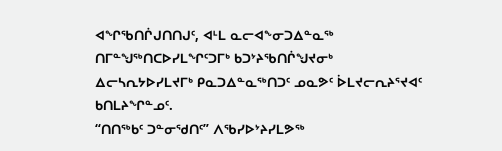ᐊᖏᖃᑎᒌᒍᑎᑎᒍᑦ, ᐊᒻᒪ ᓇᓕᐊᖕᓂᑐᐃᓐᓇᖅ ᑎᒥᓐᖑᖅᑎᑕᐅᓯᒪᖏᑦᑐᒥᒃ ᑲᑐᔾᔨᖃᑎᒌᖑᔪᓂᒃ ᐃᓕᓴᕆᔭᐅᓯᒪᔪᒥᒃ ᑭᓇᑐᐃᓐᓇᖅᑎᑐᑦ ᓄᓇᕗᑦ ᐆᒪᔪᓕᕆᔨᕐᔪᐊᑦ ᑲᑎᒪᔨᖏᓐᓄᑦ.
“ᑎᑎᖅᑲᑦ ᑐᓐᓂᖁᑎᑦ” ᐱᖃᓯᐅᔾᔨᓯᒪᕗᖅ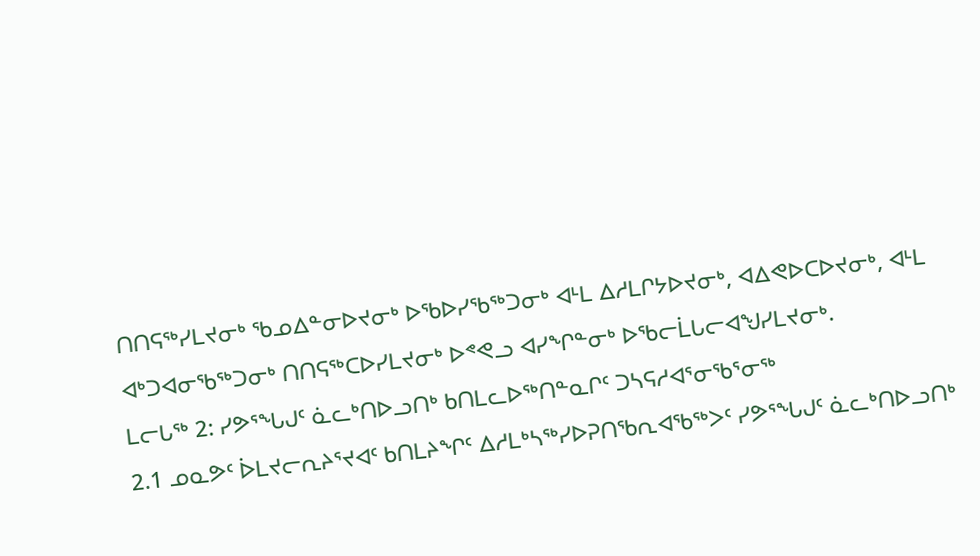ᑎᑎᕋᖅᓯᒪᔪᓂᒃ ᖃᓄᐃᓐᓂᐅᔪᓂᒃ ᐅᖃᐅᓯᖃᖅᑐᓂᒃ ᐊᒻᒪ ᐃᓱᒪᒋᔭᐅᔪᓂᒃ, ᐊᐃᕙᐅᑕᐅᔪᓂᒃ, ᐊᒻᒪ ᐊᒃᑐᐊᓂᖃᖅᑐᓂᒃ ᑎᑎᕋᖅᑕᐅᓯᒪᔪᓂᒃ ᐅᕝᕙᓗ ᐊᓯᖏᓐᓂᒃ ᐅᖃᓕᒫᒐᓕᐊᖑᓯᒪᔪᓂᒃ.
ᒪᓕᒐᖅ 2: ᓯᕗᕐᖓᒍᑦ ᓈᓚᒃᑎᐅᓗᑎᒃ ᑲᑎᒪᓚᐅᖅᑎᓐᓇᒋᑦ ᑐᓴᕋᓱᐊᕐᓂᖃᕐᓂᖅ
2.1 ᓄᓇᕗᑦ ᐆᒪᔪᓕᕆᔨᕐᔪᐊᑦ ᑲᑎᒪᔨᖏᑦ ᐃᓱᒪᒃᓴᖅᓯᐅᕈᑎᖃᕆᐊᖃᖅᐳᑦ ᓯᕗᕐᖓᒍᑦ ᓈᓚᒃᑎᐅᓗᑎᒃ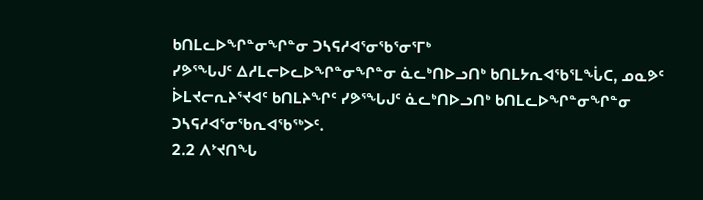ᑲᑎᒪᓚᐅᖏᓐᓂᖏᓐᓂ ᑐᓴᕋᓱᐊᕐᓂᖃᕐᓂᕐᒥᒃ
ᓯᕗᕐᖓᒍᑦ ᐃᓱᒪᓕᐅᓚᐅᖏᓐᓂᖏᓐᓂ ᓈᓚᒃᑎᐅᓗᑎᒃ ᑲᑎᒪᔭᕆᐊᖃᕐᒪᖔᑕ, ᓄᓇᕗᑦ ᐆᒪᔪᓕᕆᔨᕐᔪᐊᑦ ᑲᑎᒪᔨᖏᑦ ᓯᕗᕐᖓᒍᑦ ᓈᓚᒃᑎᐅᓗᑎᒃ ᑲᑎᒪᓚᐅᖏᓐᓂᖏᓐᓂ ᑐᓴᕋᓱᐊᕐᓂᖃᕆᐊᖃᖅᐳᑦ.
2.2 ᐱᔾᔪᑎᖓ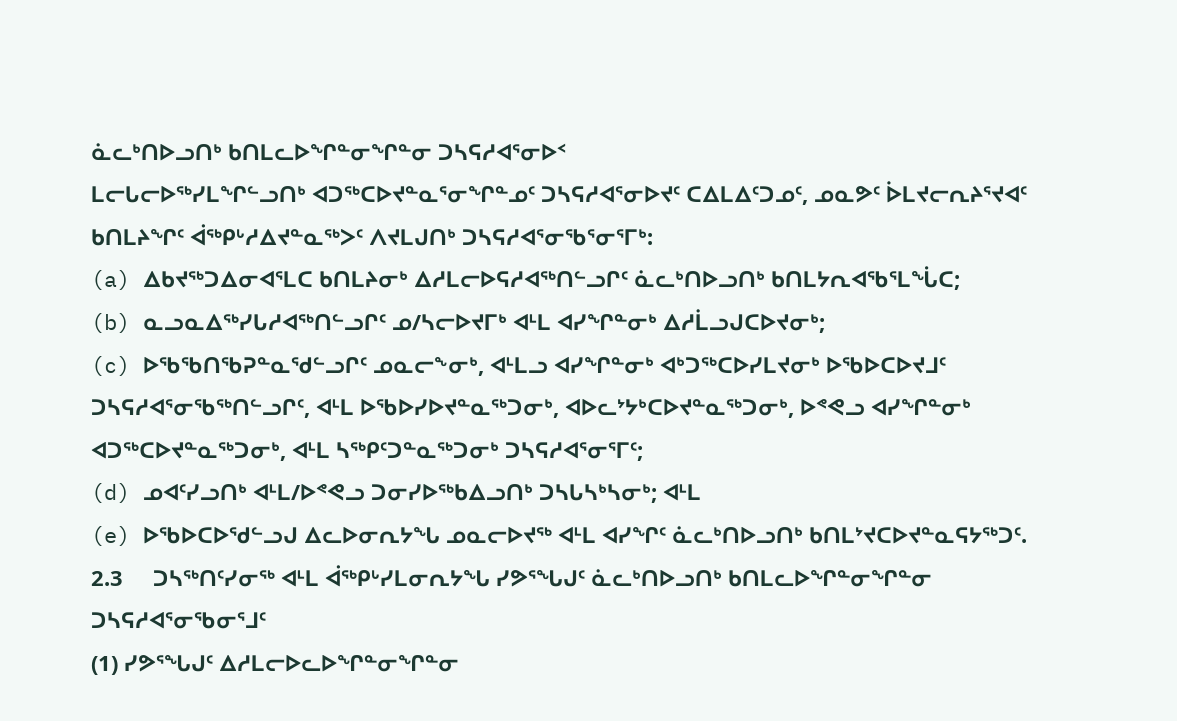ᓈᓚᒃᑎᐅᓗᑎᒃ ᑲᑎᒪᓚᐅᖏᓐᓂᖏᓐᓂ ᑐᓴᕋᓱᐊᕐᓂᐅᑉ
ᒪᓕᒐᓕᐅᖅᓯᒪᖏᓪᓗᑎᒃ ᐊᑐᖅᑕᐅᔪᓐᓇᕐᓂᖏᓐᓄᑦ ᑐᓴᕋᓱᐊᕐᓂᐅᔪᑦ ᑕᐃᒪᐃᑦᑐᓄᑦ, ᓄᓇᕗᑦ ᐆᒪᔪᓕᕆᔨᕐᔪᐊᑦ ᑲᑎᒪᔨᖏᑦ ᐋᖅᑭᒡᓱᐃᔪᓐᓇᖅᐳᑦ ᐱᔪᒪᒍᑎᒃ ᑐᓴᕋᓱᐊᕐᓂᖃᕐᓂᕐᒥᒃ:
(a) ᐃᑲᔪᖅᑐᐃᓂᐊᕐᒪᑕ ᑲᑎᒪᔨᓂᒃ ᐃᓱᒪᓕᐅᕋᓱᐊᖅᑎᓪᓗᒋᑦ ᓈᓚᒃᑎᐅᓗᑎᒃ ᑲᑎᒪᔭᕆᐊᖃᕐᒪᖔᑕ;
(b) ᓇᓗᓇᐃᖅᓯᒐᓱᐊᖅᑎᓪᓗᒋᑦ ᓄ/ᓴᓕᐅᔪᒥᒃ ᐊᒻᒪ ᐊᓯᖏᓐᓂᒃ ᐃᓱᒫᓗᒍᑕᐅᔪᓂᒃ;
(c) ᐅᖃᖃᑎᖃᕈᓐᓇᖁᓪᓗᒋᑦ ᓄᓇᓕᖕᓂᒃ, ᐊᒻᒪᓗ ᐊᓯᖏᓐᓂᒃ ᐊᒃᑐᖅᑕᐅᓯᒪᔪᓂᒃ ᐅᖃᐅᑕᐅᔪᒧᑦ ᑐᓴᕋᓱᐊᕐᓂᖃᖅᑎᓪᓗᒋᑦ, ᐊᒻᒪ ᐅᖃᐅᓯᐅᔪᓐᓇᖅᑐᓂᒃ, ᐊᐅᓚᔾᔭᒃᑕᐅᔪᓐᓇᖅᑐᓂᒃ, ᐅᕝᕙᓗ ᐊᓯᖏᓐᓂᒃ ᐊᑐᖅᑕᐅᔪᓐᓇᖅᑐᓂᒃ, ᐊᒻᒪ ᓴᖅᑭᑦᑐᓐᓇᖅᑐᓂᒃ ᑐᓴᕋᓱᐊᕐᓂᕐᒥᑦ;
(d) ᓄᐊᑦᓯᓗᑎᒃ ᐊᒻᒪ/ᐅᕝᕙᓗ ᑐᓂᓯᐅᖅᑲᐃᓗᑎᒃ ᑐᓴᒐᓴᒃᓴᓂᒃ; ᐊᒻᒪ
(e) ᐅᖃᐅᑕᐅᖁᓪᓗᒍ ᐃᓚᐅᓂᕆᔭᖓ ᓄᓇᓕᐅᔪᖅ ᐊᒻᒪ ᐊᓯᖏᑦ ᓈᓚᒃᑎᐅᓗᑎᒃ ᑲᑎᒪᔾᔪᑕᐅᔪᓐᓇᕋᔭᖅᑐᑦ.
2.3     ᑐᓴᖅᑎᑦᓯᓂᖅ ᐊᒻᒪ ᐋᖅᑭᒡᓯᒪᓂᕆᔭᖓ ᓯᕗᕐᖓᒍᑦ ᓈᓚᒃᑎᐅᓗᑎᒃ ᑲᑎᒪᓚᐅᖏᓐᓂᖏᓐᓂ ᑐᓴᕋᓱᐊᕐᓂᖃᓂᕐᒧᑦ
(1) ᓯᕗᕐᖓᒍᑦ ᐃᓱᒪᓕᐅᓚᐅᖏᓐᓂᖏᓐᓂ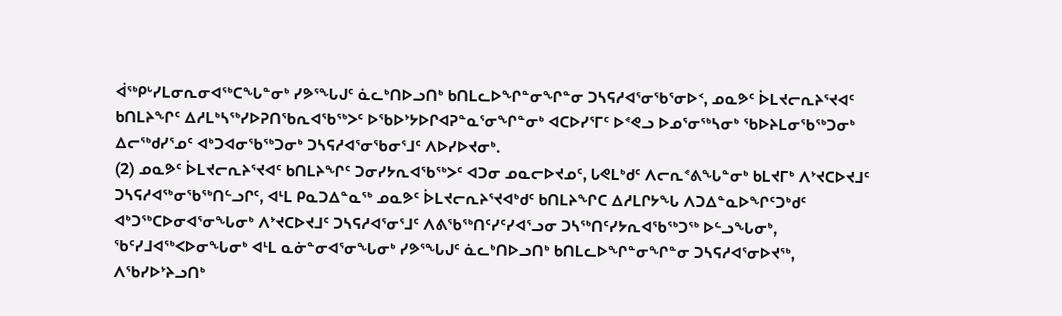ᐋᖅᑭᒡᓯᒪᓂᕆᓂᐊᖅᑕᖓᓐᓂᒃ ᓯᕗᕐᖓᒍᑦ ᓈᓚᒃᑎᐅᓗᑎᒃ ᑲᑎᒪᓚᐅᖏᓐᓂᖏᓐᓂ ᑐᓴᕋᓱᐊᕐᓂᖃᕐᓂᐅᑉ, ᓄᓇᕗᑦ ᐆᒪᔪᓕᕆᔨᕐᔪᐊᑦ ᑲᑎᒪᔨᖏᑦ ᐃᓱᒪᒃᓴᖅᓯᐅᕈᑎᖃᕆᐊᖃᖅᐳᑦ ᐅᖃᐅᔾᔭᐅᒋᐊᕈᓐᓇᕐᓂᖏᓐᓂᒃ ᐊᑕᐅᓯᕐᒥᑦ ᐅᕝᕙᓗ ᐅᓄᕐᓂᖅᓴᓂᒃ ᖃᐅᔨᒪᓂᖃᖅᑐᓂᒃ ᐃᓕᖅᑯᓯᕐᓄᑦ ᐊᒃᑐᐊᓂᖃᖅᑐᓂᒃ ᑐᓴᕋᓱᐊᕐᓂᖃᓂᕐᒧᑦ ᐱᐅᓯᐅᔪᓂᒃ.
(2) ᓄᓇᕗᑦ ᐆᒪᔪᓕᕆᔨᕐᔪᐊᑦ ᑲᑎᒪᔨᖏᑦ ᑐᓂᓯᔭᕆᐊᖃᖅᐳᑦ ᐊᑐᓂ ᓄᓇᓕᐅᔪᓄᑦ, ᒐᕙᒪᒃᑯᑦ ᐱᓕᕆᕝᕕᖓᓐᓂᒃ ᑲᒪᔪᒥᒃ ᐱᔾᔪᑕᐅᔪᒧᑦ ᑐᓴᕋᓱᐊᕐᒃᓂᖃᖅᑎᓪᓗᒋᑦ, ᐊᒻᒪ ᑭᓇᑐᐃᓐᓇᖅ ᓄᓇᕗᑦ ᐆᒪᔪᓕᕆᔨᕐᔪᐊᒃᑯᑦ ᑲᑎᒪᔨᖏᑕ ᐃᓱᒪᒋᔭᖓ ᐱᑐᐃᓐᓇᐅᖏᑦᑐᒃᑯᑦ ᐊᒃᑐᖅᑕᐅᓂᐊᕐᓂᖓᓂᒃ ᐱᔾᔪᑕᐅᔪᒧᑦ ᑐᓴᕋᓱᐊᕐᓂᕐᒧᑦ ᐱᕕᖃᖅᑎᑦᓯᑦᓯᐊᕐᓗᓂ ᑐᓴᖅᑎᑦᓯᔭᕆᐊᖃᖅᑐᖅ ᐅᓪᓗᖓᓂᒃ, ᖃᑦᓯᒧᐊᖅᐸᐅᓂᖓᓂᒃ ᐊᒻᒪ ᓇᓃᓐᓂᐊᕐᓂᖓᓂᒃ ᓯᕗᕐᖓᒍᑦ ᓈᓚᒃᑎᐅᓗᑎᒃ ᑲᑎᒪᓚᐅᖏᓐᓂᖏᓐᓂ ᑐᓴᕋᓱᐊᕐᓂᐅᔪᖅ, ᐱᖃᓯᐅᔾᔨᓗᑎᒃ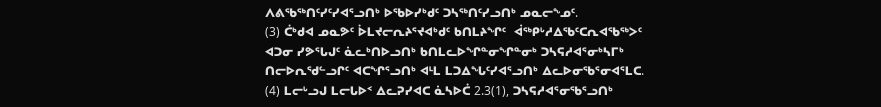ᐱᕕᖃᖅᑎᑦᓯᑦᓯᐊᕐᓗᑎᒃ ᐅᖃᐅᓯᒃᑯᑦ ᑐᓴᖅᑎᑦᓯᓗᑎᒃ ᓄᓇᓕᖕᓄᑦ.
(3) ᑖᒃᑯᐊ ᓄᓇᕗᑦ ᐆᒪᔪᓕᕆᔨᕐᔪᐊᒃᑯᑦ ᑲᑎᒪᔨᖏᑦ  ᐋᖅᑭᒡᓱᐃᖃᑦᑕᕆᐊᖃᖅᐳᑦ ᐊᑐᓂ ᓯᕗᕐᒐᒍᑦ ᓈᓚᒃᑎᐅᓗᑎᒃ ᑲᑎᒪᓚᐅᖏᓐᓂᖏᓐᓂᒃ ᑐᓴᕋᓱᐊᕐᓂᒃᓴᒥᒃ ᑎᓕᐅᕆᖁᓪᓗᒋᑦ ᐊᑕᖏᕐᓗᑎᒃ ᐊᒻᒪ ᒪᑐᐃᖓᑦᓯᐊᕐᓗᑎᒃ ᐃᓚᐅᓂᖃᕐᓂᐊᕐᒪᑕ.
(4) ᒪᓕᒡᓗᒍ ᒪᓕᒐᐅᑉ ᐃᓚᕈᓯᐊᑕ ᓈᓴᐅᑖ 2.3(1), ᑐᓴᕋᓱᐊᕐᓂᖃᕐᓗᑎᒃ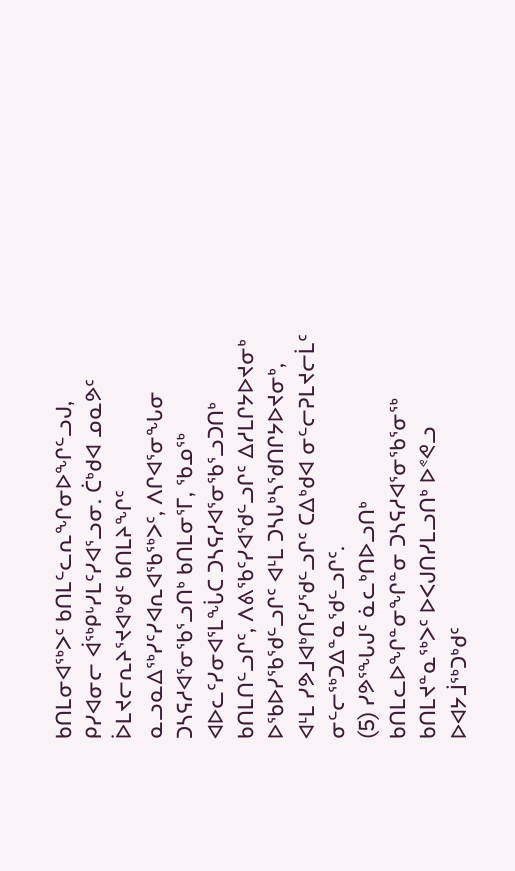ᑲᑎᒪᓂᐊᖅᐳᑦ ᑲᑎᒪᓪᓚᕆᖏᓂᐅᖏᓪᓗᒍ, ᑭᓯᐊᓂᓕ ᐋᖅᑭᒡᓯᒪᑦᓯᐊᕐᓗᓂ. ᑖᒃᑯᐊ ᓄᓇᕗᑦ ᐆᒪᔪᓕᕆᔨᕐᔪᐊᒃᑯᑦ ᑲᑎᒪᔨᖏᑦ  ᓇᓗᓇᐃᖅᓯᑦᓯᐊᕆᐊᖃᖅᐳᑦ, ᐱᒋᐊᕐᓂᖓᓂ ᑐᓴᕋᓱᐊᕐᓂᖃᕐᓗᑎᒃ ᑲᑎᒪᓂᕐᒥ, ᖃᓄᖅ ᐊᐅᓚᑦᓯᓂᐊᕐᒪᖔᑕ ᑐᓴᕋᓱᐊᕐᓂᖃᕐᓗᑐᑎᒃ ᑲᑎᒪᑎᓪᓗᒋᑦ, ᐱᕕᖃᑦᓯᐊᖁᓪᓗᒋᑦ ᐃᓱᒪᒋᔭᐅᔪᓂᒃ ᐅᖃᐅᓯᖃᖁᓪᓗᒋᑦ ᐊᒻᒪ ᑐᓴᒐᒃᓴᖁᑎᒋᔭᐅᔪᓂᒃ, ᐊᒻᒪ ᓯᕗᒧᐊᒃᑎᑦᓯᖁᓪᓗᒋᑦ ᑕᐃᒃᑯᐊ ᓂᓪᓕᕈᒪᔪᓕᒫᑦ ᓂᓪᓕᖅᑐᐃᓐᓇᖁᓪᓗᒋᑦ.
(5) ᓯᕗᕐᖓᒍᑦ ᓈᓚᒃᑎᐅᓗᑎᒃ ᑲᑎᒪᓚᐅᖏᓐᓂᖏᓐᓂ ᑐᓴᕋᓱᐊᕐᓂᖃᕐᓂᖅ ᑲᑎᒪᔪᓐᓇᖅᐳᑦ ᐅᐸᒍᑎᓯᒪᓗᑎᒃ ᐅᕝᕙᓗ ᐅᐊᔭᒨᖅᑐᒃᑯᑦ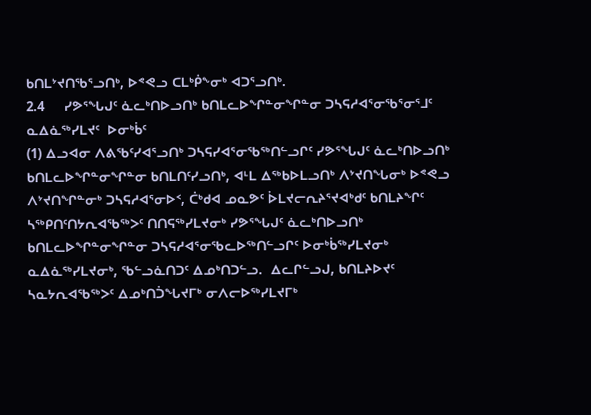ᑲᑎᒪᔾᔪᑎᖃᕐᓗᑎᒃ, ᐅᕝᕙᓗ ᑕᒪᒃᑮᖕᓂᒃ ᐊᑐᕐᓗᑎᒃ.
2.4     ᓯᕗᕐᖓᒍᑦ ᓈᓚᒃᑎᐅᓗᑎᒃ ᑲᑎᒪᓚᐅᖏᓐᓂᖏᓐᓂ ᑐᓴᕋᓱᐊᕐᓂᖃᕐᓂᕐᒧᑦ ᓇᐃᓈᖅᓯᒪᔪᑦ  ᐅᓂᒃᑳᑦ
(1) ᐃᓗᐊᓂ ᐱᕕᖃᑦᓯᐊᕐᓗᑎᒃ ᑐᓴᕋᓯᐊᕐᓂᖃᖅᑎᓪᓗᒋᑦ ᓯᕗᕐᖓᒍᑦ ᓈᓚᒃᑎᐅᓗᑎᒃ ᑲᑎᒪᓚᐅᖏᓐᓂᖏᓐᓂ ᑲᑎᒪᑎᑦᓯᓗᑎᒃ, ᐊᒻᒪ ᐃᖅᑲᐅᒪᓗᑎᒃ ᐱᔾᔪᑎᖓᓂᒃ ᐅᕝᕙᓗ ᐱᔾᔪᑎᖏᓐᓂᒃ ᑐᓴᕋᓱᐊᕐᓂᐅᑉ, ᑖᒃᑯᐊ ᓄᓇᕗᑦ ᐆᒪᔪᓕᕆᔨᕐᔪᐊᒃᑯᑦ ᑲᑎᒪᔨᖏᑦ  ᓴᖅᑭᑎᑦᑎᔭᕆᐊᖃᖅᐳᑦ ᑎᑎᕋᖅᓯᒪᔪᓂᒃ ᓯᕗᕐᖓᒍᑦ ᓈᓚᒃᑎᐅᓗᑎᒃ ᑲᑎᒪᓚᐅᖏᓐᓂᖏᓐᓂ ᑐᓴᕋᓱᐊᕐᓂᖃᓚᐅᖅᑎᓪᓗᒋᑦ ᐅᓂᒃᑳᖅᓯᒪᔪᓂᒃ ᓇᐃᓈᖅᓯᒪᔪᓂᒃ, ᖃᓪᓗᓈᑎᑐᑦ ᐃᓄᒃᑎᑐᓪᓗ.  ᐃᓚᒋᓪᓗᒍ, ᑲᑎᒪᔨᐅᔪᑦ ᓴᓇᔭᕆᐊᖃᖅᐳᑦ ᐃᓄᒃᑎᑑᖓᔪᒥᒃ ᓂᐱᓕᐅᖅᓯᒪᔪᒥᒃ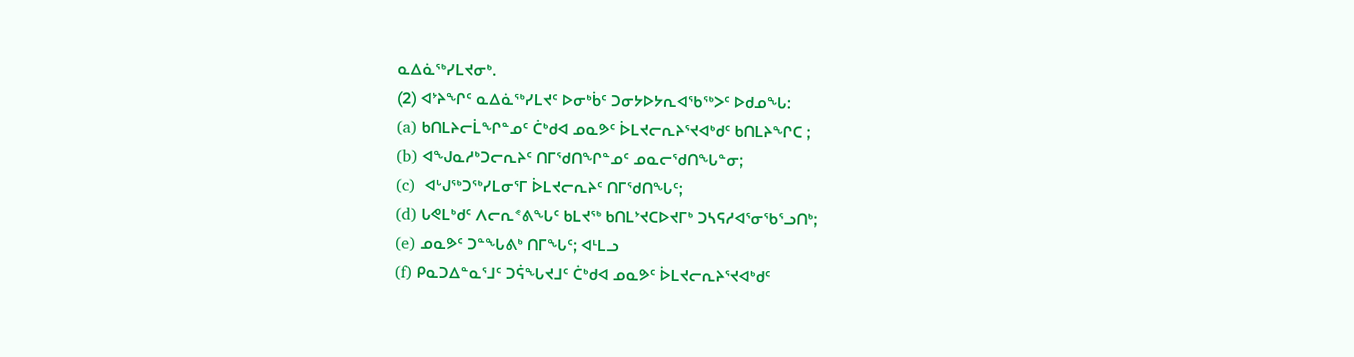ᓇᐃᓈᖅᓯᒪᔪᓂᒃ.
(2) ᐊᔾᔨᖏᑦ ᓇᐃᓈᖅᓯᒪᔪᑦ ᐅᓂᒃᑳᑦ ᑐᓂᔭᐅᔭᕆᐊᖃᖅᐳᑦ ᐅᑯᓄᖓ:
(a) ᑲᑎᒪᔨᓕᒫᖏᓐᓄᑦ ᑖᒃᑯᐊ ᓄᓇᕗᑦ ᐆᒪᔪᓕᕆᔨᕐᔪᐊᒃᑯᑦ ᑲᑎᒪᔨᖏᑕ ;
(b) ᐊᖑᓇᓱᒃᑐᓕᕆᔨᑦ ᑎᒥᖁᑎᖏᓐᓄᑦ ᓄᓇᓕᖁᑎᖓᓐᓂ;
(c)  ᐊᒡᒍᖅᑐᖅᓯᒪᓂᕐᒥ ᐆᒪᔪᓕᕆᔨᑦ ᑎᒥᖁᑎᖓᑦ;
(d) ᒐᕙᒪᒃᑯᑦ ᐱᓕᕆᕝᕕᖓᑦ ᑲᒪᔪᖅ ᑲᑎᒪᔾᔪᑕᐅᔪᒥᒃ ᑐᓴᕋᓱᐊᕐᓂᖃᕐᓗᑎᒃ;
(e) ᓄᓇᕗᑦ ᑐᓐᖓᕕᒃ ᑎᒥᖓᑦ; ᐊᒻᒪᓗ
(f) ᑭᓇᑐᐃᓐᓇᕐᒧᑦ ᑐᕌᖓᔪᒧᑦ ᑖᒃᑯᐊ ᓄᓇᕗᑦ ᐆᒪᔪᓕᕆᔨᕐᔪᐊᒃᑯᑦ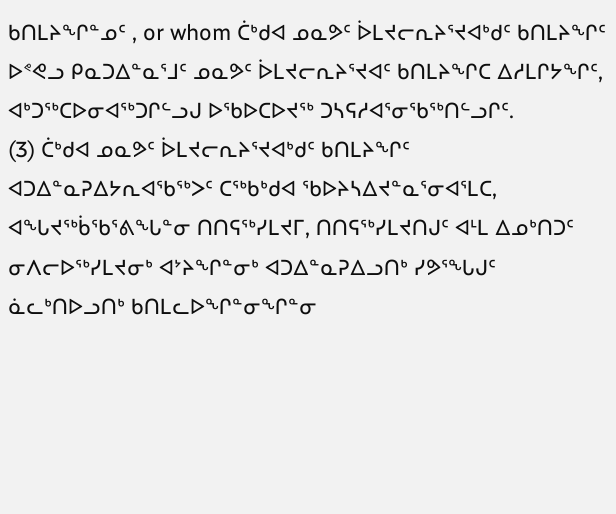ᑲᑎᒪᔨᖏᓐᓄᑦ , or whom ᑖᒃᑯᐊ ᓄᓇᕗᑦ ᐆᒪᔪᓕᕆᔨᕐᔪᐊᒃᑯᑦ ᑲᑎᒪᔨᖏᑦ  ᐅᕝᕙᓗ ᑭᓇᑐᐃᓐᓇᕐᒧᑦ ᓄᓇᕗᑦ ᐆᒪᔪᓕᕆᔨᕐᔪᐊᑦ ᑲᑎᒪᔨᖏᑕ ᐃᓱᒪᒋᔭᖏᑦ, ᐊᒃᑐᖅᑕᐅᓂᐊᖅᑐᒋᓪᓗᒍ ᐅᖃᐅᑕᐅᔪᖅ ᑐᓴᕋᓱᐊᕐᓂᖃᖅᑎᓪᓗᒋᑦ.
(3) ᑖᒃᑯᐊ ᓄᓇᕗᑦ ᐆᒪᔪᓕᕆᔨᕐᔪᐊᒃᑯᑦ ᑲᑎᒪᔨᖏᑦ  ᐊᑐᐃᓐᓇᕈᐃᔭᕆᐊᖃᖅᐳᑦ ᑕᖅᑲᒃᑯᐊ ᖃᐅᔨᓴᐃᔪᓐᓇᕐᓂᐊᕐᒪᑕ, ᐊᖓᔪᖅᑳᖃᕐᕕᖓᓐᓂ ᑎᑎᕋᖅᓯᒪᔪᒥ, ᑎᑎᕋᖅᓯᒪᔪᑎᒍᑦ ᐊᒻᒪ ᐃᓄᒃᑎᑐᑦ ᓂᐱᓕᐅᖅᓯᒪᔪᓂᒃ ᐊᔾᔨᖏᓐᓂᒃ ᐊᑐᐃᓐᓇᕈᐃᓗᑎᒃ ᓯᕗᕐᖓᒍᑦ ᓈᓚᒃᑎᐅᓗᑎᒃ ᑲᑎᒪᓚᐅᖏᓐᓂᖏᓐᓂ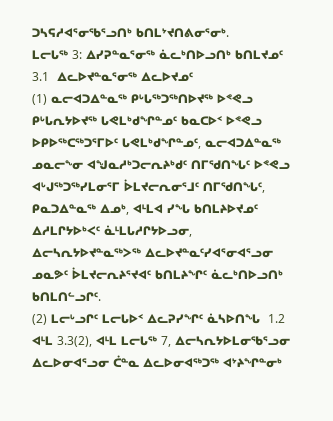ᑐᓴᕋᓱᐊᕐᓂᖃᕐᓗᑎᒃ ᑲᑎᒪᔾᔪᑎᕕᓂᕐᓂᒃ.
ᒪᓕᒐᖅ 3: ᐃᓯᕈᓐᓇᕐᓂᖅ ᓈᓚᒃᑎᐅᓗᑎᒃ ᑲᑎᒪᔪᓄᑦ
3.1  ᐃᓚᐅᔪᓐᓇᕐᓂᖅ ᐃᓚᐅᔪᓄᑦ
(1) ᓇᓕᐊᑐᐃᓐᓇᖅ ᑭᒡᒐᖅᑐᖅᑎᐅᔪᖅ ᐅᕝᕙᓗ ᑭᒡᒐᕆᔭᐅᔪᖅ ᒐᕙᒪᒃᑯᖏᓐᓄᑦ ᑲᓇᑕᐅᑉ ᐅᕝᕙᓗ ᐅᑭᐅᖅᑕᖅᑐᕐᒥᐅᑦ ᒐᕙᒪᒃᑯᖏᓐᓄᑦ, ᓇᓕᐊᑐᐃᓐᓇᖅ ᓄᓇᓕᖕᓂ ᐊᖑᓇᓱᒃᑐᓕᕆᔨᒃᑯᑦ ᑎᒥᖁᑎᖓᑦ ᐅᕝᕙᓗ ᐊᒡᒍᖅᑐᖅᓯᒪᓂᕐᒥ ᐆᒪᔪᓕᕆᓂᕐᒧᑦ ᑎᒥᖁᑎᖓᑦ, ᑭᓇᑐᐃᓐᓇᖅ ᐃᓄᒃ, ᐊᒻᒪᐊ ᓯᖓ ᑲᑎᒪᔨᐅᔪᓄᑦ ᐃᓱᒪᒋᔭᐅᒃᐸᑦ ᓈᒻᒪᒐᓱᒋᔭᐅᓗᓂ, ᐃᓕᓴᕆᔭᐅᔪᓐᓇᖅᐳᖅ ᐃᓚᐅᔪᓐᓇᑦᓯᐊᕐᓂᐊᕐᓗᓂ ᓄᓇᕗᑦ ᐆᒪᔪᓕᕆᔨᕐᔪᐊᑦ ᑲᑎᒪᔨᖏᑦ ᓈᓚᒃᑎᐅᓗᑎᒃ ᑲᑎᒪᑎᓪᓗᒋᑦ.
(2) ᒪᓕᒡᓗᒋᑦ ᒪᓕᒐᐅᑉ ᐃᓚᕈᓯᖏᑦ ᓈᓴᐅᑎᖓ  1.2 ᐊᒻᒪ 3.3(2), ᐊᒻᒪ ᒪᓕᒐᖅ 7, ᐃᓕᓴᕆᔭᐅᒪᓂᖃᕐᓗᓂ ᐃᓚᐅᓂᐊᕐᓗᓂ ᑖᓐᓇ ᐃᓚᐅᓂᐊᖅᑐᖅ ᐊᔾᔨᖏᓐᓂᒃ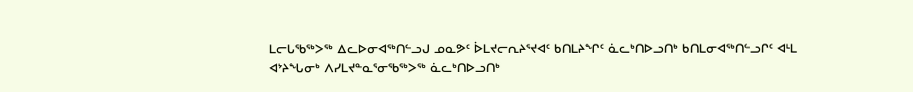ᒪᓕᒐᖃᖅᐳᖅ ᐃᓚᐅᓂᐊᖅᑎᓪᓗᒍ ᓄᓇᕗᑦ ᐆᒪᔪᓕᕆᔨᕐᔪᐊᑦ ᑲᑎᒪᔨᖏᑦ ᓈᓚᒃᑎᐅᓗᑎᒃ ᑲᑎᒪᓂᐊᖅᑎᓪᓗᒋᑦ ᐊᒻᒪ ᐊᔾᔨᖓᓂᒃ ᐱᓯᒪᔪᓐᓇᕐᓂᖃᖅᐳᖅ ᓈᓚᒃᑎᐅᓗᑎᒃ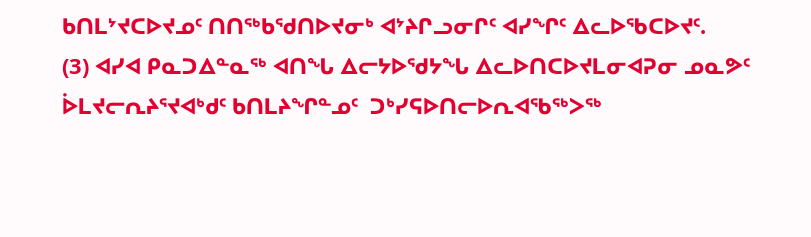ᑲᑎᒪᔾᔪᑕᐅᔪᓄᑦ ᑎᑎᖅᑲᖁᑎᐅᔪᓂᒃ ᐊᔾᔨᒋᓗᓂᒋᑦ ᐊᓯᖏᑦ ᐃᓚᐅᖃᑕᐅᔪᑦ.
(3) ᐊᓯᐊ ᑭᓇᑐᐃᓐᓇᖅ ᐊᑎᖓ ᐃᓕᔭᐅᖁᔭᖓ ᐃᓚᐅᑎᑕᐅᔪᒪᓂᐊᕈᓂ ᓄᓇᕗᑦ ᐆᒪᔪᓕᕆᔨᕐᔪᐊᒃᑯᑦ ᑲᑎᒪᔨᖏᓐᓄᑦ  ᑐᒃᓯᕋᐅᑎᓕᐅᕆᐊᖃᖅᐳᖅ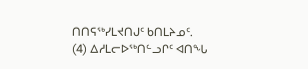ᑎᑎᕋᖅᓯᒪᔪᑎᒍᑦ ᑲᑎᒪᔨᓄᑦ.
(4) ᐃᓱᒪᓕᐅᖅᑎᓪᓗᒋᑦ ᐊᑎᖓ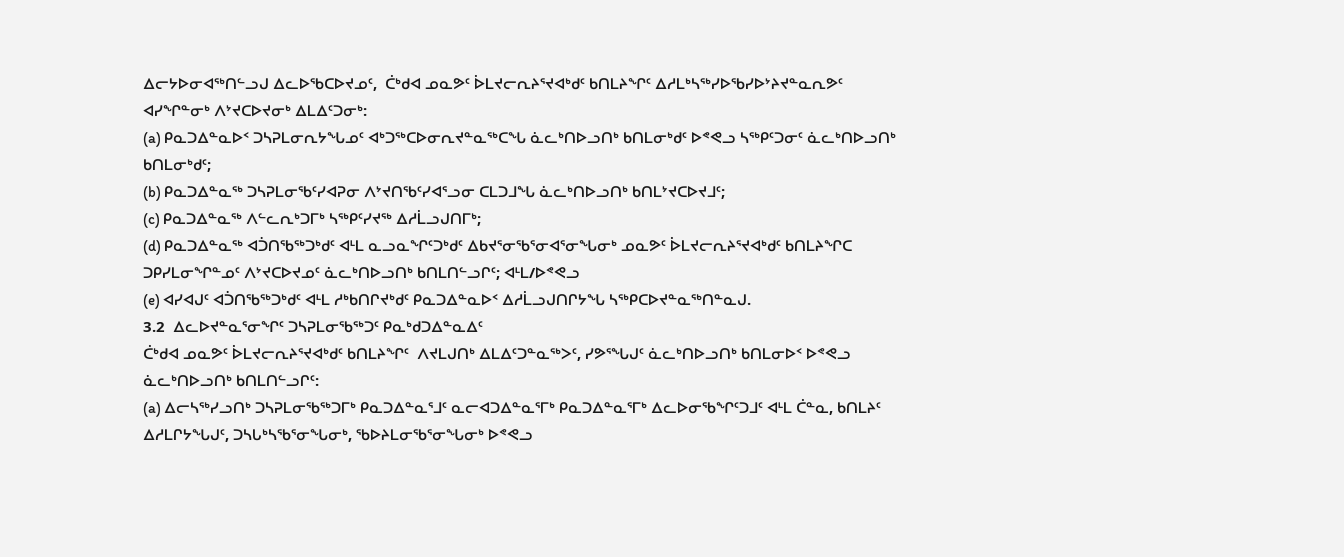ᐃᓕᔭᐅᓂᐊᖅᑎᓪᓗᒍ ᐃᓚᐅᖃᑕᐅᔪᓄᑦ,  ᑖᒃᑯᐊ ᓄᓇᕗᑦ ᐆᒪᔪᓕᕆᔨᕐᔪᐊᒃᑯᑦ ᑲᑎᒪᔨᖏᑦ ᐃᓱᒪᒃᓴᖅᓯᐅᖃᓯᐅᔾᔨᔪᓐᓇᕆᕗᑦ ᐊᓯᖏᓐᓂᒃ ᐱᔾᔪᑕᐅᔪᓂᒃ ᐃᒪᐃᑦᑐᓂᒃ:
(a) ᑭᓇᑐᐃᓐᓇᐅᑉ ᑐᓴᕈᒪᓂᕆᔭᖓᓄᑦ ᐊᒃᑐᖅᑕᐅᓂᕆᔪᓐᓇᖅᑕᖓ ᓈᓚᒃᑎᐅᓗᑎᒃ ᑲᑎᒪᓂᒃᑯᑦ ᐅᕝᕙᓗ ᓴᖅᑭᑦᑐᓂᑦ ᓈᓚᒃᑎᐅᓗᑎᒃ ᑲᑎᒪᓂᒃᑯᑦ;
(b) ᑭᓇᑐᐃᓐᓇᖅ ᑐᓴᕈᒪᓂᖃᑦᓯᐊᕈᓂ ᐱᔾᔪᑎᖃᑦᓯᐊᕐᓗᓂ ᑕᒪᑐᒧᖓ ᓈᓚᒃᑎᐅᓗᑎᒃ ᑲᑎᒪᔾᔪᑕᐅᔪᒧᑦ;
(c) ᑭᓇᑐᐃᓐᓇᖅ ᐱᓪᓚᕆᒃᑐᒥᒃ ᓴᖅᑭᑦᓯᔪᖅ ᐃᓱᒫᓗᒍᑎᒥᒃ;
(d) ᑭᓇᑐᐃᓐᓇᖅ ᐊᑑᑎᖃᖅᑐᒃᑯᑦ ᐊᒻᒪ ᓇᓗᓇᖏᑦᑐᒃᑯᑦ ᐃᑲᔪᕐᓂᖃᕐᓂᐊᕐᓂᖓᓂᒃ ᓄᓇᕗᑦ ᐆᒪᔪᓕᕆᔨᕐᔪᐊᒃᑯᑦ ᑲᑎᒪᔨᖏᑕ ᑐᑭᓯᒪᓂᖏᓐᓄᑦ ᐱᔾᔪᑕᐅᔪᓄᑦ ᓈᓚᒃᑎᐅᓗᑎᒃ ᑲᑎᒪᑎᓪᓗᒋᑦ; ᐊᒻᒪ/ᐅᕝᕙᓗ
(e) ᐊᓯᐊᒍᑦ ᐊᑑᑎᖃᖅᑐᒃᑯᑦ ᐊᒻᒪ ᓱᒃᑲᑎᒋᔪᒃᑯᑦ ᑭᓇᑐᐃᓐᓇᐅᑉ ᐃᓱᒫᓗᒍᑎᒋᔭᖓ ᓴᖅᑭᑕᐅᔪᓐᓇᖅᑎᓐᓇᒍ.
3.2  ᐃᓚᐅᔪᓐᓇᕐᓂᖏᑦ ᑐᓴᕈᒪᓂᖃᖅᑐᑦ ᑭᓇᒃᑯᑐᐃᓐᓇᐃᑦ
ᑖᒃᑯᐊ ᓄᓇᕗᑦ ᐆᒪᔪᓕᕆᔨᕐᔪᐊᒃᑯᑦ ᑲᑎᒪᔨᖏᑦ  ᐱᔪᒪᒍᑎᒃ ᐃᒪᐃᑦᑐᓐᓇᖅᐳᑦ, ᓯᕗᕐᖓᒍᑦ ᓈᓚᒃᑎᐅᓗᑎᒃ ᑲᑎᒪᓂᐅᑉ ᐅᕝᕙᓗ ᓈᓚᒃᑎᐅᓗᑎᒃ ᑲᑎᒪᑎᓪᓗᒋᑦ:
(a) ᐃᓕᓴᖅᓯᓗᑎᒃ ᑐᓴᕈᒪᓂᖃᖅᑐᒥᒃ ᑭᓇᑐᐃᓐᓇᕐᒧᑦ ᓇᓕᐊᑐᐃᓐᓇᕐᒥᒃ ᑭᓇᑐᐃᓐᓇᕐᒥᒃ ᐃᓚᐅᓂᖃᖏᑦᑐᒧᑦ ᐊᒻᒪ ᑖᓐᓇ, ᑲᑎᒪᔨᑦ ᐃᓱᒪᒋᔭᖓᒍᑦ, ᑐᓴᒐᒃᓴᖃᕐᓂᖓᓂᒃ, ᖃᐅᔨᒪᓂᖃᕐᓂᖓᓂᒃ ᐅᕝᕙᓗ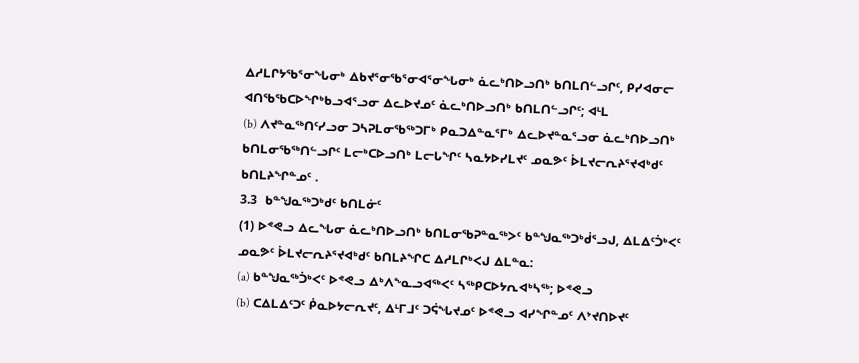ᐃᓱᒪᒋᔭᖃᕐᓂᖓᓂᒃ ᐃᑲᔪᕐᓂᖃᕐᓂᐊᕐᓂᖓᓂᒃ ᓈᓚᒃᑎᐅᓗᑎᒃ ᑲᑎᒪᑎᓪᓗᒋᑦ, ᑭᓯᐊᓂᓕ ᐊᑎᖃᖃᑕᐅᖏᒃᑲᓗᐊᕐᓗᓂ ᐃᓚᐅᔪᓄᑦ ᓈᓚᒃᑎᐅᓗᑎᒃ ᑲᑎᒪᑎᓪᓗᒋᑦ; ᐊᒻᒪ
(b) ᐱᔪᓐᓇᖅᑎᑦᓯᓗᓂ ᑐᓴᕈᒪᓂᖃᖅᑐᒥᒃ ᑭᓇᑐᐃᓐᓇᕐᒥᒃ ᐃᓚᐅᔪᓐᓇᕐᓗᓂ ᓈᓚᒃᑎᐅᓗᑎᒃ ᑲᑎᒪᓂᖃᖅᑎᓪᓗᒋᑦ ᒪᓕᒃᑕᐅᓗᑎᒃ ᒪᓕᒐᖏᑦ ᓴᓇᔭᐅᓯᒪᔪᑦ ᓄᓇᕗᑦ ᐆᒪᔪᓕᕆᔨᕐᔪᐊᒃᑯᑦ ᑲᑎᒪᔨᖏᓐᓄᑦ .
3.3  ᑲᓐᖑᓇᖅᑐᒃᑯᑦ ᑲᑎᒪᓃᑦ
(1) ᐅᕝᕙᓗ ᐃᓚᖓᓂ ᓈᓚᒃᑎᐅᓗᑎᒃ ᑲᑎᒪᓂᖃᕈᓐᓇᖅᐳᑦ ᑲᓐᖑᓇᖅᑐᒃᑰᕐᓗᒍ, ᐃᒪᐃᑦᑑᒃᐸᑦ ᓄᓇᕗᑦ ᐆᒪᔪᓕᕆᔨᕐᔪᐊᒃᑯᑦ ᑲᑎᒪᔨᖏᑕ ᐃᓱᒪᒋᒃᐸᒍ ᐃᒪᓐᓇ:
(a) ᑲᓐᖑᓇᖅᑑᒃᐸᑦ ᐅᕝᕙᓗ ᐃᒃᐱᖕᓇᓗᐊᖅᐸᑦ ᓴᖅᑭᑕᐅᔭᕆᐊᒃᓴᖅ; ᐅᕝᕙᓗ
(b) ᑕᐃᒪᐃᑦᑐᑦ ᑮᓇᐅᔭᓕᕆᔪᑦ, ᐃᒻᒥᒧᑦ ᑐᕌᖓᔪᓄᑦ ᐅᕝᕙᓗ ᐊᓯᖏᓐᓄᑦ ᐱᔾᔪᑎᐅᔪᑦ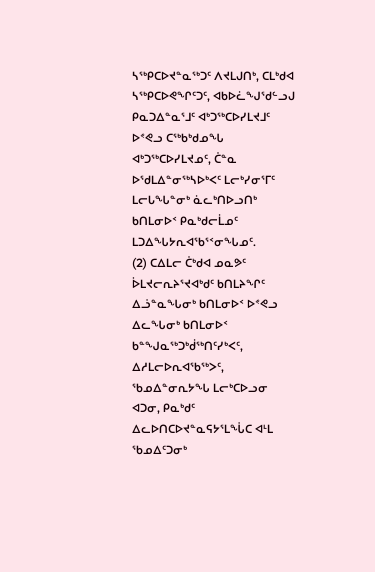ᓴᖅᑭᑕᐅᔪᓐᓇᖅᑐᑦ ᐱᔪᒪᒍᑎᒃ, ᑕᒪᒃᑯᐊ ᓴᖅᑭᑕᐅᕙᖏᑦᑐᑦ, ᐊᑲᐅᓛᖑᖁᓪᓗᒍ ᑭᓇᑐᐃᓐᓇᕐᒧᑦ ᐊᒃᑐᖅᑕᐅᓯᒪᔪᒧᑦ ᐅᕝᕙᓗ ᑕᖅᑲᒃᑯᓄᖓ ᐊᒃᑐᖅᑕᐅᓯᒪᔪᓄᑦ, ᑖᓐᓇ ᐅᖁᒪᐃᓐᓂᖅᓴᐅᒃᐸᑦ ᒪᓕᒃᓯᓂᕐᒥᑦ ᒪᓕᒐᖓᓐᓂᒃ ᓈᓚᒃᑎᐅᓗᑎᒃ ᑲᑎᒪᓂᐅᑉ ᑭᓇᒃᑯᓕᒫᓄᑦ ᒪᑐᐃᖓᔭᕆᐊᖃᕐᑉᓂᖓᓄᑦ.
(2) ᑕᐃᒪᓕ ᑖᒃᑯᐊ ᓄᓇᕗᑦ ᐆᒪᔪᓕᕆᔨᕐᔪᐊᒃᑯᑦ ᑲᑎᒪᔨᖏᑦ ᐃᓘᓐᓇᖓᓂᒃ ᑲᑎᒪᓂᐅᑉ ᐅᕝᕙᓗ ᐃᓚᖓᓂᒃ ᑲᑎᒪᓂᐅᑉ ᑲᓐᖑᓇᖅᑐᒃᑰᖅᑎᑦᓯᒃᐸᑦ, ᐃᓱᒪᓕᐅᕆᐊᖃᖅᐳᑦ, ᖃᓄᐃᓐᓂᕆᔭᖓ ᒪᓕᒃᑕᐅᓗᓂ ᐊᑐᓂ, ᑭᓇᒃᑯᑦ ᐃᓚᐅᑎᑕᐅᔪᓐᓇᕋᔭᕐᒪᖔᑕ ᐊᒻᒪ ᖃᓄᐃᑦᑐᓂᒃ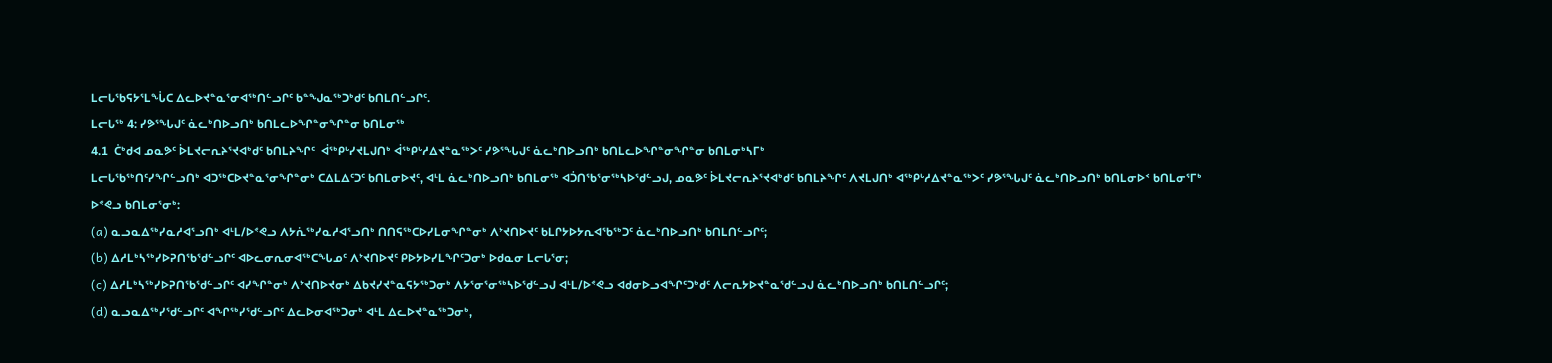ᒪᓕᒐᖃᕋᔭᕐᒪᖔᑕ ᐃᓚᐅᔪᓐᓇᕐᓂᐊᖅᑎᓪᓗᒋᑦ ᑲᓐᖑᓇᖅᑐᒃᑯᑦ ᑲᑎᒪᑎᓪᓗᒋᑦ.
ᒪᓕᒐᖅ 4: ᓯᕗᕐᖓᒍᑦ ᓈᓚᒃᑎᐅᓗᑎᒃ ᑲᑎᒪᓚᐅᖏᓐᓂᖏᓐᓂ ᑲᑎᒪᓂᖅ
4.1  ᑖᒃᑯᐊ ᓄᓇᕗᑦ ᐆᒪᔪᓕᕆᔨᕐᔪᐊᒃᑯᑦ ᑲᑎᒪᔨᖏᑦ  ᐋᖅᑭᒡᓯᔪᒪᒍᑎᒃ ᐋᖅᑭᒡᓱᐃᔪᓐᓇᖅᐳᑦ ᓯᕗᕐᖓᒍᑦ ᓈᓚᒃᑎᐅᓗᑎᒃ ᑲᑎᒪᓚᐅᖏᓐᓂᖏᓐᓂ ᑲᑎᒪᓂᒃᓴᒥᒃ
ᒪᓕᒐᖃᖅᑎᑦᓯᖏᓪᓗᑎᒃ ᐊᑐᖅᑕᐅᔪᓐᓇᕐᓂᖏᓐᓂᒃ ᑕᐃᒪᐃᑦᑐᑦ ᑲᑎᒪᓂᐅᔪᑦ, ᐊᒻᒪ ᓈᓚᒃᑎᐅᓗᑎᒃ ᑲᑎᒪᓂᖅ ᐊᑑᑎᖃᕐᓂᖅᓴᐅᖁᓪᓗᒍ, ᓄᓇᕗᑦ ᐆᒪᔪᓕᕆᔨᕐᔪᐊᒃᑯᑦ ᑲᑎᒪᔨᖏᑦ ᐱᔪᒪᒍᑎᒃ ᐊᖅᑭᒡᓱᐃᔪᓐᓇᖅᐳᑦ ᓯᕗᕐᖓᒍᑦ ᓈᓚᒃᑎᐅᓗᑎᒃ ᑲᑎᒪᓂᐅᑉ ᑲᑎᒪᓂᕐᒥᒃ ᐅᕝᕙᓗ ᑲᑎᒪᓂᕐᓂᒃ:
(a) ᓇᓗᓇᐃᖅᓯᓇᓱᐊᕐᓗᑎᒃ ᐊᒻᒪ/ᐅᕝᕙᓗ ᐱᔭᕇᖅᓯᓇᓱᐊᕐᓗᑎᒃ ᑎᑎᕋᖅᑕᐅᓯᒪᓂᖏᓐᓂᒃ ᐱᔾᔪᑎᐅᔪᑦ ᑲᒪᒋᔭᐅᔭᕆᐊᖃᖅᑐᑦ ᓈᓚᒃᑎᐅᓗᑎᒃ ᑲᑎᒪᑎᓪᓗᒋᑦ;
(b) ᐃᓱᒪᒃᓴᖅᓯᐅᕈᑎᖃᖁᓪᓗᒋᑦ ᐊᐅᓚᓂᕆᓂᐊᖅᑕᖓᓄᑦ ᐱᔾᔪᑎᐅᔪᑦ ᑭᐅᔭᐅᓯᒪᖏᑦᑐᓂᒃ ᐅᑯᓇᓂ ᒪᓕᒐᕐᓂ;
(c) ᐃᓱᒪᒃᓴᖅᓯᐅᕈᑎᖃᖁᓪᓗᒋᑦ ᐊᓯᖏᓐᓂᒃ ᐱᔾᔪᑎᐅᔪᓂᒃ ᐃᑲᔪᓯᔪᓐᓇᕋᔭᖅᑐᓂᒃ ᐱᔭᕐᓂᕐᓂᖅᓴᐅᖁᓪᓗᒍ ᐊᒻᒪ/ᐅᕝᕙᓗ ᐊᑯᓂᐅᓗᐊᖏᑦᑐᒃᑯᑦ ᐱᓕᕆᔭᐅᔪᓐᓇᖁᓪᓗᒍ ᓈᓚᒃᑎᐅᓗᑎᒃ ᑲᑎᒪᑎᓪᓗᒋᑦ;
(d) ᓇᓗᓇᐃᖅᓯᖁᓪᓗᒋᑦ ᐊᖏᖅᓯᖁᓪᓗᒋᑦ ᐃᓚᐅᓂᐊᖅᑐᓂᒃ ᐊᒻᒪ ᐃᓚᐅᔪᓐᓇᖅᑐᓂᒃ,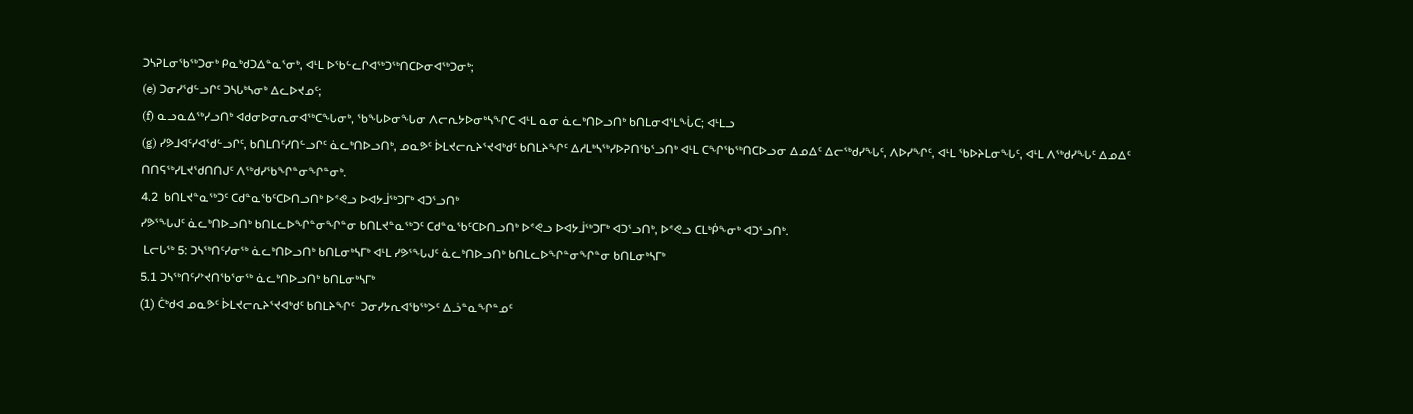ᑐᓴᕈᒪᓂᖃᖅᑐᓂᒃ ᑭᓇᒃᑯᑐᐃᓐᓇᕐᓂᒃ, ᐊᒻᒪ ᐅᖃᓪᓚᒋᐊᖅᑐᖅᑎᑕᐅᓂᐊᖅᑐᓂᒃ;
(e) ᑐᓂᓯᖁᓪᓗᒋᑦ ᑐᓴᒐᒃᓴᓂᒃ ᐃᓚᐅᔪᓄᑦ;
(f) ᓇᓗᓇᐃᖅᓯᓗᑎᒃ ᐊᑯᓂᐅᓂᕆᓂᐊᖅᑕᖓᓂᒃ, ᖃᖓᐅᓂᖓᓂ ᐱᓕᕆᔭᐅᓂᒃᓴᖏᑕ ᐊᒻᒪ ᓇᓂ ᓈᓚᒃᑎᐅᓗᑎᒃ ᑲᑎᒪᓂᐊᕐᒪᖔᑕ; ᐊᒻᒪᓗ
(g) ᓯᕗᒧᐊᑦᓯᐊᖁᓪᓗᒋᑦ, ᑲᑎᒪᑎᑦᓯᑎᓪᓗᒋᑦ ᓈᓚᒃᑎᐅᓗᑎᒃ, ᓄᓇᕗᑦ ᐆᒪᔪᓕᕆᔨᕐᔪᐊᒃᑯᑦ ᑲᑎᒪᔨᖏᑦ ᐃᓱᒪᒃᓴᖅᓯᐅᕈᑎᖃᕐᓗᑎᒃ ᐊᒻᒪ ᑕᖏᖃᖅᑎᑕᐅᓗᓂ ᐃᓄᐃᑦ ᐃᓕᖅᑯᓯᖓᑦ, ᐱᐅᓯᖏᑦ, ᐊᒻᒪ ᖃᐅᔨᒪᓂᖓᑦ, ᐊᒻᒪ ᐱᖅᑯᓯᖓᑦ ᐃᓄᐃᑦ ᑎᑎᕋᖅᓯᒪᔪᖁᑎᑎᒍᑦ ᐱᖅᑯᓯᖃᖏᓐᓂᖏᓐᓂᒃ.
4.2  ᑲᑎᒪᔪᓐᓇᖅᑐᑦ ᑕᑯᓐᓇᖃᑦᑕᐅᑎᓗᑎᒃ ᐅᕝᕙᓗ ᐅᐊᔭᒨᖅᑐᒥᒃ ᐊᑐᕐᓗᑎᒃ
ᓯᕗᕐᖓᒍᑦ ᓈᓚᒃᑎᐅᓗᑎᒃ ᑲᑎᒪᓚᐅᖏᓐᓂᖏᓐᓂ ᑲᑎᒪᔪᓐᓇᖅᑐᑦ ᑕᑯᓐᓇᖃᑦᑕᐅᑎᓗᑎᒃ ᐅᕝᕙᓗ ᐅᐊᔭᒨᖅᑐᒥᒃ ᐊᑐᕐᓗᑎᒃ, ᐅᕝᕙᓗ ᑕᒪᒃᑮᖕᓂᒃ ᐊᑐᕐᓗᑎᒃ.
 ᒪᓕᒐᖅ 5: ᑐᓴᖅᑎᑦᓯᓂᖅ ᓈᓚᒃᑎᐅᓗᑎᒃ ᑲᑎᒪᓂᒃᓴᒥᒃ ᐊᒻᒪ ᓯᕗᕐᖓᒍᑦ ᓈᓚᒃᑎᐅᓗᑎᒃ ᑲᑎᒪᓚᐅᖏᓐᓂᖏᓐᓂ ᑲᑎᒪᓂᒃᓴᒥᒃ
5.1 ᑐᓴᖅᑎᑦᓯᔾᔪᑎᖃᕐᓂᖅ ᓈᓚᒃᑎᐅᓗᑎᒃ ᑲᑎᒪᓂᒃᓴᒥᒃ
(1) ᑖᒃᑯᐊ ᓄᓇᕗᑦ ᐆᒪᔪᓕᕆᔨᕐᔪᐊᒃᑯᑦ ᑲᑎᒪᔨᖏᑦ  ᑐᓂᓯᔭᕆᐊᖃᖅᐳᑦ ᐃᓘᓐᓇᖏᓐᓄᑦ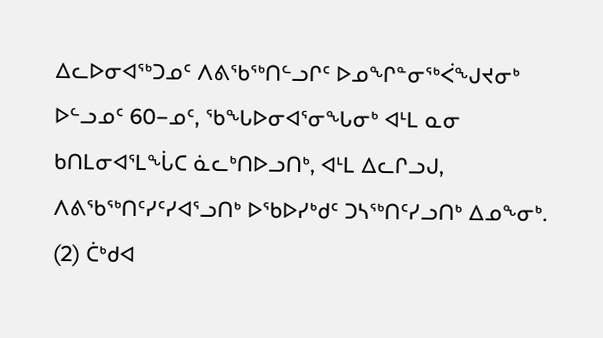ᐃᓚᐅᓂᐊᖅᑐᓄᑦ ᐱᕕᖃᖅᑎᓪᓗᒋᑦ ᐅᓄᖏᓐᓂᖅᐹᖑᔪᓂᒃ ᐅᓪᓗᓄᑦ 60−ᓄᑦ, ᖃᖓᐅᓂᐊᕐᓂᖓᓂᒃ ᐊᒻᒪ ᓇᓂ ᑲᑎᒪᓂᐊᕐᒪᖔᑕ ᓈᓚᒃᑎᐅᓗᑎᒃ, ᐊᒻᒪ ᐃᓚᒋᓗᒍ,  ᐱᕕᖃᖅᑎᑦᓯᑦᓯᐊᕐᓗᑎᒃ ᐅᖃᐅᓯᒃᑯᑦ ᑐᓴᖅᑎᑦᓯᓗᑎᒃ ᐃᓄᖕᓂᒃ.
(2) ᑖᒃᑯᐊ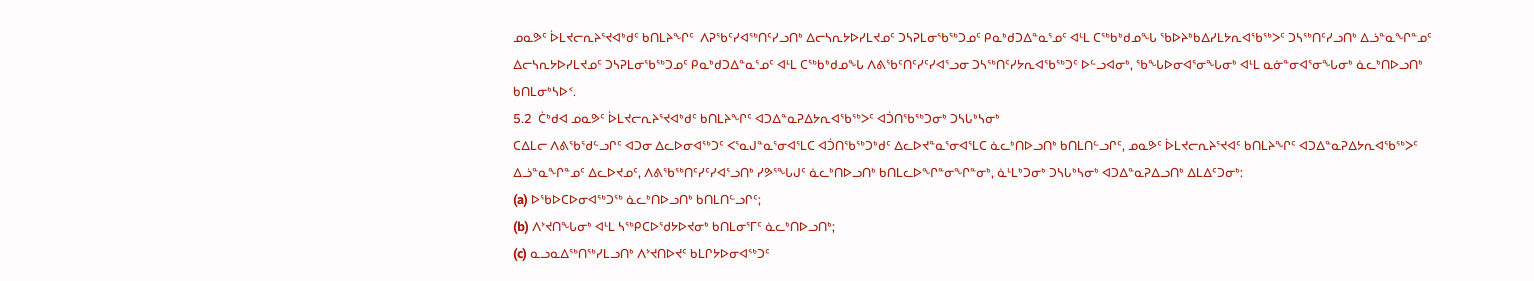ᓄᓇᕗᑦ ᐆᒪᔪᓕᕆᔨᕐᔪᐊᒃᑯᑦ ᑲᑎᒪᔨᖏᑦ  ᐱᕈᖃᑦᓯᐊᖅᑎᑦᓯᓗᑎᒃ ᐃᓕᓴᕆᔭᐅᓯᒪᔪᓄᑦ ᑐᓴᕈᒪᓂᖃᖅᑐᓄᑦ ᑭᓇᒃᑯᑐᐃᓐᓇᕐᓄᑦ ᐊᒻᒪ ᑕᖅᑲᒃᑯᓄᖓ ᖃᐅᔨᒃᑲᐃᓯᒪᔭᕆᐊᖃᖅᐳᑦ ᑐᓴᖅᑎᑦᓯᓗᑎᒃ ᐃᓘᓐᓇᖏᓐᓄᑦ ᐃᓕᓴᕆᔭᐅᓯᒪᔪᓄᑦ ᑐᓴᕈᒪᓂᖃᖅᑐᓄᑦ ᑭᓇᒃᑯᑐᐃᓐᓇᕐᓄᑦ ᐊᒻᒪ ᑕᖅᑲᒃᑯᓄᖓ ᐱᕕᖃᑦᑎᑦᓯᑦᓯᐊᕐᓗᓂ ᑐᓴᖅᑎᑦᓯᔭᕆᐊᖃᖅᑐᑦ ᐅᓪᓗᐊᓂᒃ, ᖃᖓᐅᓂᐊᕐᓂᖓᓂᒃ ᐊᒻᒪ ᓇᓃᓐᓂᐊᕐᓂᖓᓂᒃ ᓈᓚᒃᑎᐅᓗᑎᒃ ᑲᑎᒪᓂᒃᓴᐅᑉ.
5.2  ᑖᒃᑯᐊ ᓄᓇᕗᑦ ᐆᒪᔪᓕᕆᔨᕐᔪᐊᒃᑯᑦ ᑲᑎᒪᔨᖏᑦ ᐊᑐᐃᓐᓇᕈᐃᔭᕆᐊᖃᖅᐳᑦ ᐊᑑᑎᖃᖅᑐᓂᒃ ᑐᓴᒐᒃᓴᓂᒃ
ᑕᐃᒪᓕ ᐱᕕᖃᖁᓪᓗᒋᑦ ᐊᑐᓂ ᐃᓚᐅᓂᐊᖅᑐᑦ ᐸᕐᓇᒍᓐᓇᕐᓂᐊᕐᒪᑕ ᐊᑑᑎᖃᖅᑐᒃᑯᑦ ᐃᓚᐅᔪᓐᓇᕐᓂᐊᕐᒪᑕ ᓈᓚᒃᑎᐅᓗᑎᒃ ᑲᑎᒪᑎᓪᓗᒋᑦ, ᓄᓇᕗᑦ ᐆᒪᔪᓕᕆᔨᕐᔪᐊᑦ ᑲᑎᒪᔨᖏᑦ ᐊᑐᐃᓐᓇᕈᐃᔭᕆᐊᖃᖅᐳᑦ ᐃᓘᓐᓇᖏᓐᓄᑦ ᐃᓚᐅᔪᓄᑦ, ᐱᕕᖃᖅᑎᑦᓯᑦᓯᐊᕐᓗᑎᒃ ᓯᕗᕐᖓᒍᑦ ᓈᓚᒃᑎᐅᓗᑎᒃ ᑲᑎᒪᓚᐅᖏᓐᓂᖏᓐᓂᒃ, ᓈᒻᒪᒃᑐᓂᒃ ᑐᓴᒐᒃᓴᓂᒃ ᐊᑐᐃᓐᓇᕈᐃᓗᑎᒃ ᐃᒪᐃᑦᑐᓂᒃ:
(a) ᐅᖃᐅᑕᐅᓂᐊᖅᑐᖅ ᓈᓚᒃᑎᐅᓗᑎᒃ ᑲᑎᒪᑎᓪᓗᒋᑦ;
(b) ᐱᔾᔪᑎᖓᓂᒃ ᐊᒻᒪ ᓴᖅᑭᑕᐅᖁᔭᐅᔪᓂᒃ ᑲᑎᒪᓂᕐᒥᑦ ᓈᓚᒃᑎᐅᓗᑎᒃ;
(c) ᓇᓗᓇᐃᖅᑎᖅᓯᒪᓗᑎᒃ ᐱᔾᔪᑎᐅᔪᑦ ᑲᒪᒋᔭᐅᓂᐊᖅᑐᑦ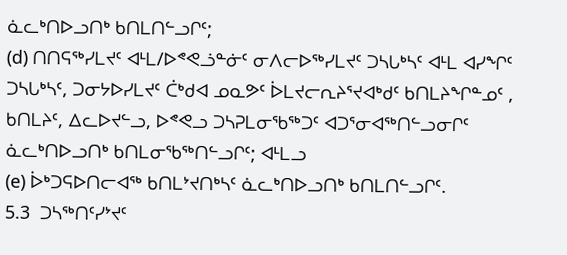ᓈᓚᒃᑎᐅᓗᑎᒃ ᑲᑎᒪᑎᓪᓗᒋᑦ;
(d) ᑎᑎᕋᖅᓯᒪᔪᑦ ᐊᒻᒪ/ᐅᕝᕙᓘᓐᓃᑦ ᓂᐱᓕᐅᖅᓯᒪᔪᑦ ᑐᓴᒐᒃᓴᑦ ᐊᒻᒪ ᐊᓯᖏᑦ ᑐᓴᒐᒃᓴᑦ, ᑐᓂᔭᐅᓯᒪᔪᑦ ᑖᒃᑯᐊ ᓄᓇᕗᑦ ᐆᒪᔪᓕᕆᔨᕐᔪᐊᒃᑯᑦ ᑲᑎᒪᔨᖏᓐᓄᑦ , ᑲᑎᒪᔨᑦ, ᐃᓚᐅᔪᓪᓗ, ᐅᕝᕙᓗ ᑐᓴᕈᒪᓂᖃᖅᑐᑦ ᐊᑐᕐᓂᐊᖅᑎᓪᓗᓂᒋᑦ ᓈᓚᒃᑎᐅᓗᑎᒃ ᑲᑎᒪᓂᖃᖅᑎᓪᓗᒋᑦ; ᐊᒻᒪᓗ
(e) ᐆᒃᑐᕋᐅᑎᓕᐊᖅ ᑲᑎᒪᔾᔪᑎᒃᓴᑦ ᓈᓚᒃᑎᐅᓗᑎᒃ ᑲᑎᒪᑎᓪᓗᒋᑦ.
5.3  ᑐᓴᖅᑎᑦᓯᔾᔪᑦ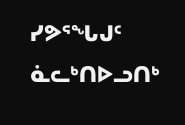ᓯᕗᕐᖓᒍᑦ ᓈᓚᒃᑎᐅᓗᑎᒃ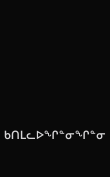ᑲᑎᒪᓚᐅᖏᓐᓂᖏᓐᓂ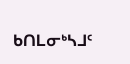ᑲᑎᒪᓂᒃᓴᒧᑦ